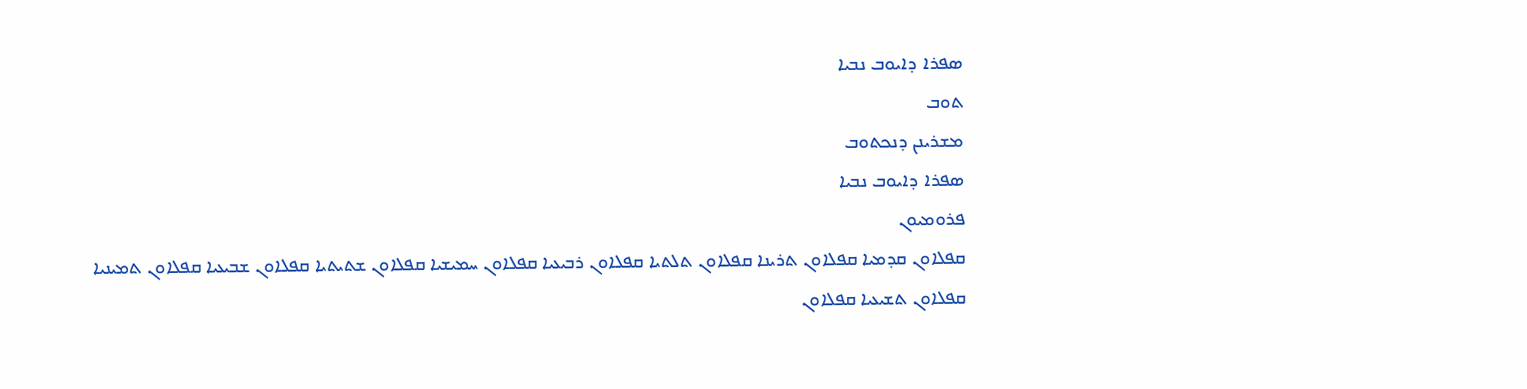ܣܦܪܐ ܕܐܝܘܒ ܢܒܝܐ
ܬܘܒ
ܡܫܪܝܢܢ ܕܢܟܬܘܒ
ܣܦܪܐ ܕܐܝܘܒ ܢܒܝܐ
ܦܪܘܡܝܘܢ
ܩܦܠܐܘܢ ܩܕܡܝܐ ܩܦܠܐܘܢ ܬܪܝܢܐ ܩܦܠܐܘܢ ܬܠܬܝܐ ܩܦܠܐܘܢ ܪܒܝܥܝܐ ܩܦܠܐܘܢ ܚܡܝܫܝܐ ܩܦܠܐܘܢ ܫܬܝܬܝܐ ܩܦܠܐܘܢ ܫܒܝܥܝܐ ܩܦܠܐܘܢ ܬܡܝܢܝܐ ܩܦܠܐܘܢ ܬܫܝܥܝܐ ܩܦܠܐܘܢ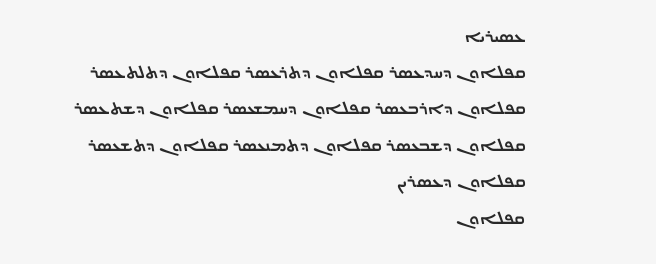ܥܣܝܪܝܐ
ܩܦܠܐܘܢ ܕܚܕܥܣܪ ܩܦܠܐܘܢ ܕܬܪܥܣܪ ܩܦܠܐܘܢ ܕܬܠܬܥܣܪ ܩܦܠܐܘܢ ܕܐܪܒܥܣܪ ܩܦܠܐܘܢ ܕܚܡܫܥܣܪ ܩܦܠܐܘܢ ܕܫܬܥܣܪ ܩܦܠܐܘܢ ܕܫܒܥܣܪ ܩܦܠܐܘܢ ܕܬܡܢܥܣܪ ܩܦܠܐܘܢ ܕܬܫܥܣܪ ܩܦܠܐܘܢ ܕܥܣܪܝܢ
ܩܦܠܐܘܢ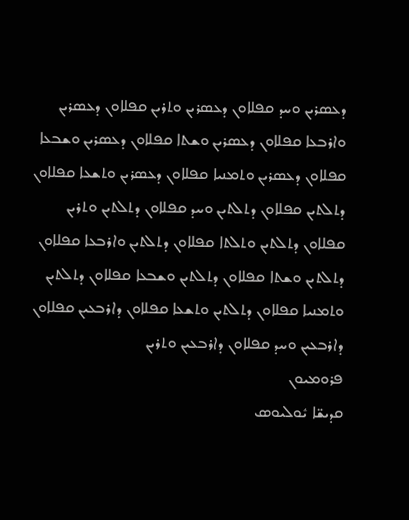ܕܥܣܪܝܢ ܘܚܕ ܩܦܠܐܘܢ ܕܥܣܪܝܢ ܘܬܪܝܢ ܩܦܠܐܘܢ ܕܥܣܪܝܢ ܘܐܪܒܥܐ ܩܦܠܐܘܢ ܕܥܣܪܝܢ ܘܫܬܐ ܩܦܠܐܘܢ ܕܥܣܪܝܢ ܘܫܒܥܐ ܩܦܠܐܘܢ ܕܥܣܪܝܢ ܘܬܡܢܝܐ ܩܦܠܐܘܢ ܕܥܣܪܝܢ ܘܬܫܥܐ ܩܦܠܐܘܢ ܕܬܠܬܝܢ ܩܦܠܐܘܢ ܕܬܠܬܝܢ ܘܚܕ ܩܦܠܐܘܢ ܕܬܠܬܝܢ ܘܬܪܝܢ
ܩܦܠܐܘܢ ܕܬܠܬܝܢ ܘܬܠܬܐ ܩܦܠܐܘܢ ܕܬܠܬܝܢ ܘܐܪܒܥܐ ܩܦܠܐܘܢ ܕܬܠܬܝܢ ܘܫܬܐ ܩܦܠܐܘܢ ܕܬܠܬܝܢ ܘܫܒܥܐ ܩܦܠܐܘܢ ܕܬܠܬܝܢ ܘܬܡܢܝܐ ܩܦܠܐܘܢ ܕܬܠܬܝܢ ܘܬܫܥܐ ܩܦܠܐܘܢ ܕܐܪܒܥܝܢ ܩܦܠܐܘܢ ܕܐܪܒܥܝܢ ܘܚܕ ܩܦܠܐܘܢ ܕܐܪܒܥܝܢ ܘܬܪܝܢ
ܦܪܘܡܝܘܢ
ܩܕܝܫ̈ܐ ܝܽܘܠܝܘܣ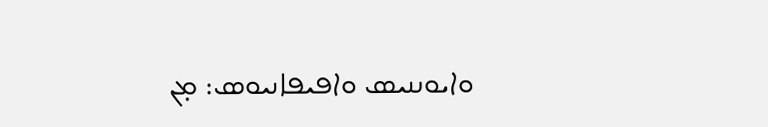ܘܐܝܘܢܢܝܣ ܘܐܦܝܦܐܢܝܘܣ: ܡ̣ܢ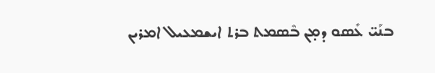ܒܢܰܝ̈ ܥܺܣܘ ܕܡ̣ܢ ܒܶܣܡܬ ܒܪܬ ܐܝܫܡܥܝܠ ܐܡܪܝܢ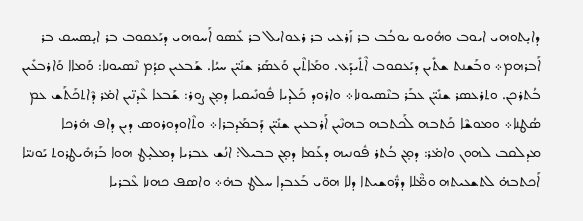ܕܐܝ̣ܬܘܗܝ ܐܝܘܒ ܘܗܽܘܝܘ ܝܘܒܳܒ ܒܪ ܙܰܪܥܝ ܒܪ ܪܥܘܐܝܠ ܒܪ ܥܺܣܘ ܐܰܚܘܗܝ ܕܝܰܥܩܘܒ ܒܪ ܐܝ̣ܣܚܩ ܒܪ ܐܰܒܪܗܡ܀ ܘܒܰܫܢܬ ܫܬܺܝܢ ܕܝܰܥܩܘܒ ܐܶܬܺܝܕܰܥ. ܘܡܰܐܬܶܝܢ ܘܰܥܣܰܪ ܫܢܺܝ̈ܢ ܚܝܳܐ. ܫܰܒܥܝܢ ܩܕܳܡ ܢܶܣܝܘܢܐ: ܘܰܡܐܐ ܘܰܐܪܒܥܺܝܢ ܒܳܬܪܟܢ. ܘܬܪܥܣܪ ܫܢܺܝ̈ܢ ܥܒܰܪ ܒܢܶܣܝܘܢܐ܀ ܘܐܪܘܕ ܟܰܠܕܝܐ ܦܽܘܢܺܝܩܝܐ ܕܡ̣ܢ ܨܘܪ: ܫܰܒܥܐ ܥܶܕܢ̈ܝܢ ܐܡ̇ܪ ܕܶܐܬܟܰܬܰܫ ܥܡ ܣܳܛܢܐ܀ ܘܡܘܫܶܐ ܟܰܬܒܗ ܠܰܟܬܒܗ ܒܗܢܶܝܢ ܐܰܪܒܥܝܢ ܫܢܺܝ̈ܢ ܕܰܒܡܰܕܒܪܐ܀ ܘܬܶܐܘܕܘܪܘܣ ܕܝܢ ܕܐܦ ܗ̇ܪܟܐ ܡܕܠܩܒ ܠܗܘܢ ܘܐܡ̇ܪ: ܕܡ̣ܢ ܒܳܬܪ ܦܽܘܢܝܗ ܕܥܰܡܐ ܕܡ̣ܢ ܒܒܝܠ: ܐܢܳܫ ܥܒܪܝܐ ܕܡܠܝ̣ܛ ܗܘܐ ܒܰܪܗܺܝܛܪܘܬ ܝܰܘܢܝ̈ܐ ܐܰܟܬܒܗ̇ ܠܬܫܥܝܬܗ ܘܡ̈ܶܠܐ ܕܪ̈ܽܘܫܝܬܐ ܕܠܐ ܗܘ̈ܝ ܒܰܥܒܕܐ ܚܠܛ ܒܗ̇܀ ܘܐܣܦ ܟܗܢܐ ܥܶܒܪܝܐ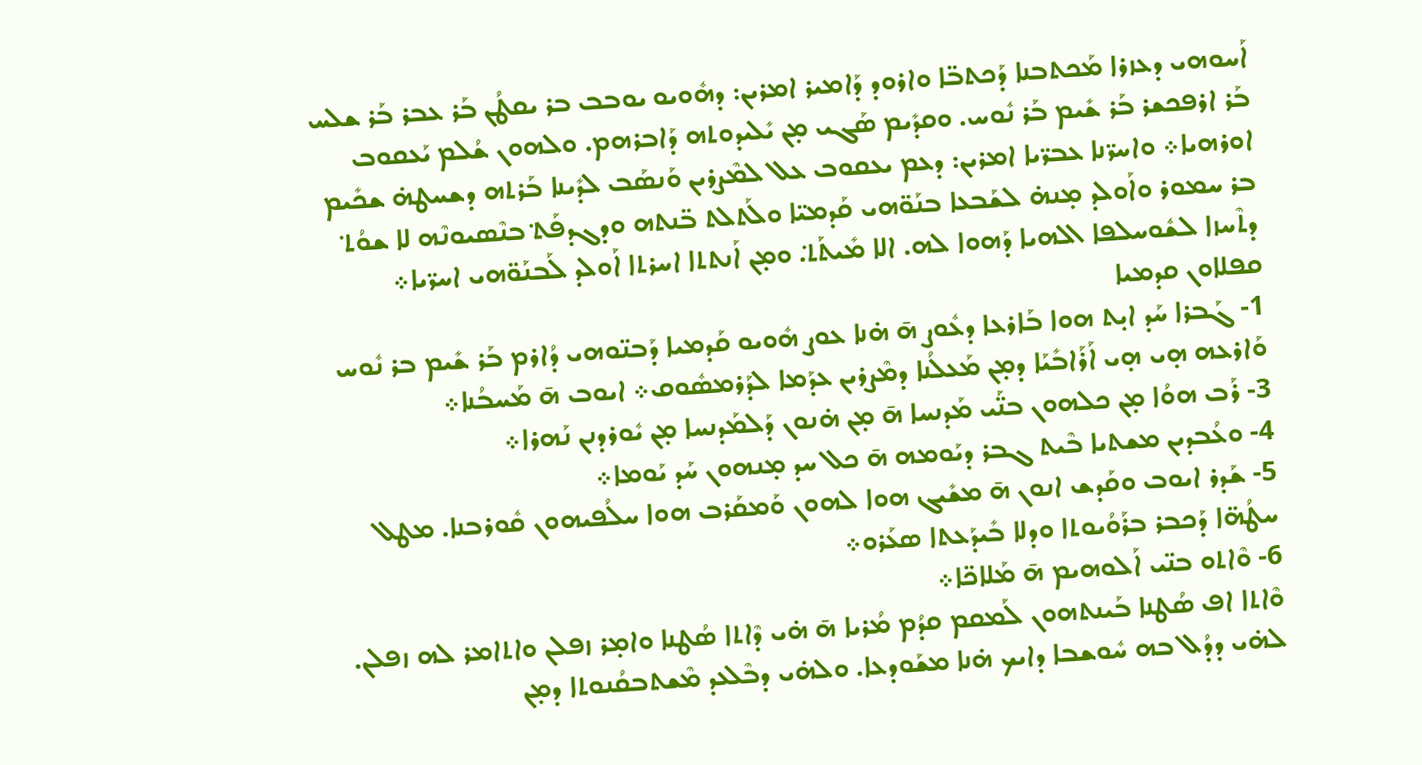ܐܰܚܘܗܝ ܕܥܙܪܐ ܡܰܟܬܒܢܐ ܕܰܟܬܒ̈ܐ ܘܐܪܘܕ ܕܰܐܡܝܪ ܐܡܪܝܢ: ܕܗܽܘܝܘ ܝܘܒܒ ܒܪ ܝܩܛܳܢ ܒܰܪ ܥܒܪ ܒܰܪ ܫܠܚ ܒܰܪ ܐܪܦܟܫܪ ܒܰܪ ܫܺܝܡ ܒܰܪ ܢܽܘܚ. ܘܩܕܺܝܡ ܣܰܓܝ ܡ̣ܢ ܝܺܠܝܕܘܬܗ ܕܰܐܒܪܗܡ. ܘܠܗܘܢ ܫܳܠܡ ܝܰܥܩܘܒ ܐܘܪܗܝܐ܀ ܘܐܚܪ̈ܢܐ ܥܒܪ̈ܝܐ ܐܡܪܝܢ: ܕܥܡ ܝܥܩܘܒ ܥܠ ܠܡܶܨܪܝܢ ܘܰܢܣܰܒ ܠܕܺܝܢܐ ܒܰܪܬܗ ܕܫܚܛܗ̇ ܫܟܺܝܡ ܒܪ ܚܡܘܪ ܘܐܰܘܠܕ ܡ̣ܢܗ̇ ܠܫܰܒܥܐ ܒܢܰܘ̈ܗܝ ܩܰܕܡܝ̈ܐ ܘܠܰܬܠܬ ܒ̈ܢܬܗ ܘܕܓܕܦܰܬ݀ ܒܢܶܣܝܘܢܶܗ ܠܐ ܫܘܳܬ݀ ܕܬܶܚܙܐ ܠܫܽܘܚܠܦܐ ܐܠܗܝܐ ܕܰܗܘܐ ܠܗ. ܐܠܐ ܡܺܝܬܰܬ݀. ܘܡ̣ܢ ܐܰܢܬܬܐ ܐܚܪܬܐ ܐܰܘܠܕ ܠܰܒܢܰܘ̈ܗܝ ܐܚܪ̈ܝܐ܀
ܩܦܠܐܘܢ ܩܕܡܝܐ
1- ܓܰܒܪܐ ܚܰܕ ܐܝ̣ܬ ܗܘܐ ܒܰܐܪܥܐ ܕܥܽܘܨ ܗ̄ ܗ̇ܢܐ ܥܘܨ ܗܽܘܝܘ ܩܰܕܡܝܐ ܕܰܒܢ̈ܘܗܝ ܕܳܐܪܡ ܒܰܪ ܫܺܝܡ ܒܪ ܢܽܘܚ ܘܰܐܪܥܗ ܗ̣ܝ ܗ̣ܝ ܐܰܪܰܐܒܺܝܰܐ ܕܡ̣ܢ ܡܰܥܠܳܢܐ ܕܡܶܨܪܝܢ ܥܕܰܡܐ ܠܕܰܪܡܣܽܘܩ܀ ܐܝܘܒ ܗ̄ ܡܰܚܒܳܢܐ܀
3- ܪܰܒ ܗܘܳܐ ܡ̣ܢ ܟܠܗܘܢ ܒܢ̈ܰܝ ܡܰܕܢܚܐ ܗ̄ ܡ̣ܢ ܗ̇ܢܘܢ ܕܰܠܡܰܕܢܚܐ ܡ̣ܢ ܝܽܘܪܕܢܢ ܢܰܗܪܐ܀
4- ܘܥܳܒܕܝܢ ܡܫܬܝܐ ܒܶܝܬ ܓܒܪ ܕܝܰܘܡܗ ܗ̄ ܟܠ ܚܕ ܡ̣ܢܗܘܢ ܚܰܕ ܝܰܘܡܐ܀
5- ܫܰܕܪ ܐܝܘܒ ܘܩܰܕܫ ܐܢܘܢ ܗ̄ ܡܫܺܝܓ ܗܘܐ ܠܗܘܢ ܘܰܡܩܰܪܒ ܗܘܐ ܚܠܳܦܝܗܘܢ ܩܽܘܪܒܢܐ. ܡܛܠ ܚܛܳܗ̈ܐ ܕܰܟܒܪ ܒܪܰܘܳܝܘܬܐ ܘܕܠܐ ܒܺܝܕܰܥܬܐ ܣܥܰܪܘ܀
6- ܘܶܐܬܘ ܒܢ̈ܝ ܐܰܠܘܗܝܡ ܗ̄ ܡܰܠܐܟ̈ܐ܀
ܘܶܐܬܐ ܐܦ ܣܳܛܢܐ ܒܰܝܢܬܗܘܢ ܠܰܡܩܡ ܩܕܳܡ ܡܳܪܝܐ ܗ̄ ܗ̇ܝ ܕܶܐܬܐ ܣܳܛܢܐ ܘܐܡ̣ܪ ܙܦܠܢ ܘܐܬܐܡܪ ܠܗ ܙܦܠܢ. ܠܗ̇ܝ ܕܕܳܠ ܒܗ ܚܽܘܫܒܐ ܕܐܝܟ ܗ̇ܢܐ ܡܫܰܘܕܥܐ. ܘܠܗ̇ܝ ܕܒܶܠܥܕ ܡܶܫܬܒܩܳܢܘܬܐ ܕܡ̣ܢ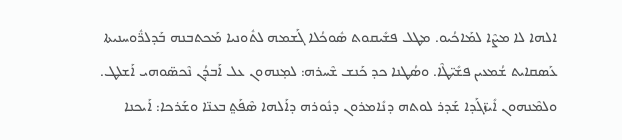ܐܠܗܐ ܠܐ ܡܨܶܐ ܠܡܰܐܟܳܝܘ. ܡܛܠ ܦܫܺܝܩܘܬ ܣܽܘܟܳܠܐ ܓܰܫܡܗ ܠܬܽܘܢܝܐ ܡܰܟܬܒܢܗ ܒܰܕܠܪ̈ܽܘܚܢܝܬܐ ܥܰܣܩܐܝܬ ܫܳܡܥܝܢ ܦܫܺܝ̈ܛܶܐ. ܘܣܳܛܢܐ ܟܕ ܟܰܢܫ ܫܶܚܪܗ: ܠܡ̣ܢܗܘܢ ܥܠ ܐܰܒܕܳܢ ܢܶܟܣ̈ܘܗܝ ܐܰܫܠܛ. ܘܠܡܶܢܗܘܢ ܐܺܝܙ̈ܓܰܕܐ ܫܰܕܪ ܠܘܬܗ ܕܢܺܐܡܪܘܢ ܕܢܽܘܪܗ ܕܐܰܠܗܐ ܣܶܦܰܬ݀ ܒܥܢ̈ܐ ܘܫܰܪܟܐ: ܐܰܝܟܢܐ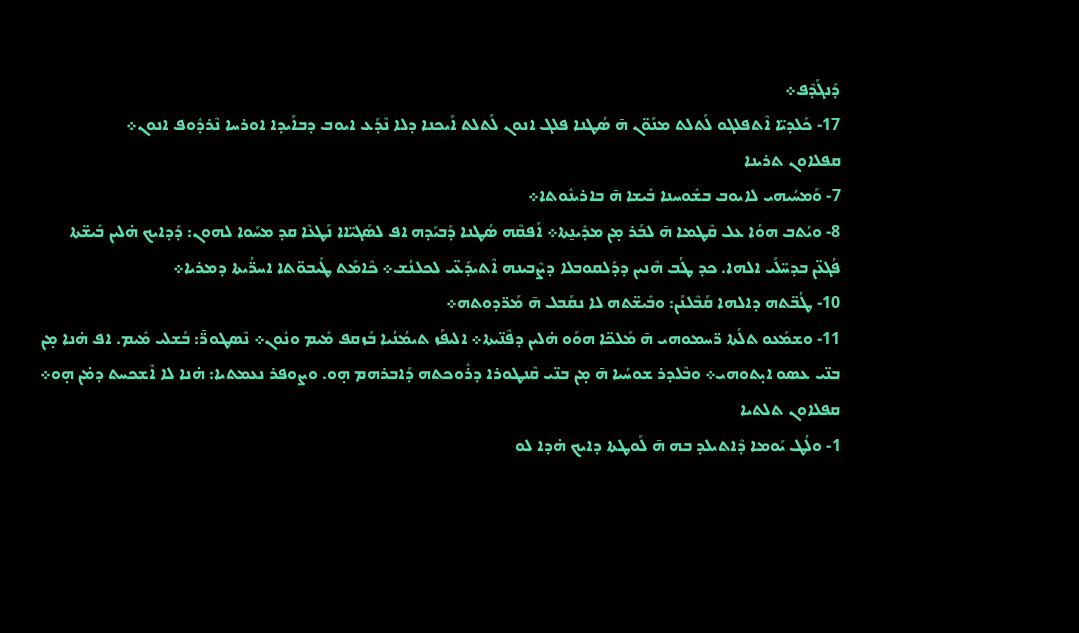ܕܰܢܓܰܕܶܦ܀
17- ܟܰܠܕܝ̈ܐ ܐܶܬܦܠܓܘ ܠܰܬܠܬ ܡܢܰܘ̈ܢ ܗ̄ ܣܳܛܢܐ ܦܠܓ ܐܢܘܢ ܠܰܬܠܬ ܐܰܝܟܢܐ ܕܠܐ ܢܶܕܰܥ ܐܝܘܒ ܕܒܐܰܝܕܐ ܐܘܪܚܐ ܢܶܪܕܽܘܦ ܐܢܘܢ܀
ܩܦܠܐܘܢ ܬܪܝܢܐ
7- ܘܰܡܚܳܝܗܝ ܠܐܝܘܒ ܒܫܽܘܚܢܐ ܒܺܝܫܐ ܗ̄ ܒܐܪܝܢܽܘܬܐ܀
8- ܘܝܳܬܒ ܗܘܳܐ ܥܠ ܩܶܛܡܐ ܗ̄ ܠܒܰܪ ܡ̣ܢ ܡܕܺܝܢ̱ܬܐ܀ ܐܰܦܩܶܗ ܣܳܛܢܐ ܕܰܒܝܰܕܗ ܐܦ ܠܣܰܓܝ̈ܐܐ ܢܰܛܥܶܐ ܩܕ ܡܚܰܘܐ ܠܗܘܢ: ܕܰܕܐܝܟ ܗ̇ܠܝܢ ܒܺܝܫ̈ܬܐ ܦܳܓܥ̈ܢ ܒܕܚ̈ܠܰܝ ܐܠܗܐ. ܟܕ ܛܳܒ ܗܶܢܝܢ ܕܕܰܠܩܘܒܠܐ ܕܨܶܒܝܢܗ ܐܶܬܝܕܰܥ̈ܝ ܠܟܠܢܳܫ܀ ܟܶܐܡܰܬ ܛܰܝܒܘ̈ܬܐ ܐܚܪ̈ܳܝܬܐ ܕܡܪܝܐ܀
10- ܛܳܒ̈ܬܗ ܕܐܠܗܐ ܩܰܒܶܠܢܰܢ: ܘܒܺܝܫ̈ܬܗ ܠܐ ܢܩܰܒܠ ܗ̄ ܡܰܪ̈ܕܘܬܗ܀
11- ܘܫܡܰܥܘ ܬܠܳܬܐ ܪ̈ܚܡܘܗܝ ܗ̄ ܡܰܠܟ̈ܐ ܗܘܰܘ ܗ̇ܠܝܢ ܕܦܶܢ̈ܝܬܐ܀ ܐܠܝܦܰܙ ܬܝܡܳܢܳܝܐ ܒܰܙܩܦ ܡܺܝܡ ܘܢܽܘܢ܀ ܢܶܣܛܘܪ̈̄: ܒܰܫܠܝ ܡܺܝܡ. ܐܦ ܗ̇ܢܐ ܡ̣ܢ ܒܢ̈ܝ ܥܣܘ ܐܝ̣ܬܘܗܝ܀ ܘܒܶܠܕܪ ܫܘܚܳܝܐ ܗ̄ ܡ̣ܢ ܒܢ̈ܝ ܩܶܢܛܘܪܐ ܕܪܽܘܟܬܗ ܕܰܐܒܪܗܡ ܗ̣ܘ. ܘܨܘܦܪ ܢܥܡܬܝܐ: ܗ̇ܢܐ ܠܐ ܐܶܫܟܚܬ ܕܡ̇ܢ ܗ̣ܘ܀
ܩܦܠܐܘܢ ܬܠܬܝܐ
1- ܘܠܳܛ ܝܰܘܡܐ ܕܶܐܬܝܠܕ ܒܗ ܗ̄ ܠܰܘܛܬܐ ܕܐܝܟ ܗ̇ܕܐ ܠܘ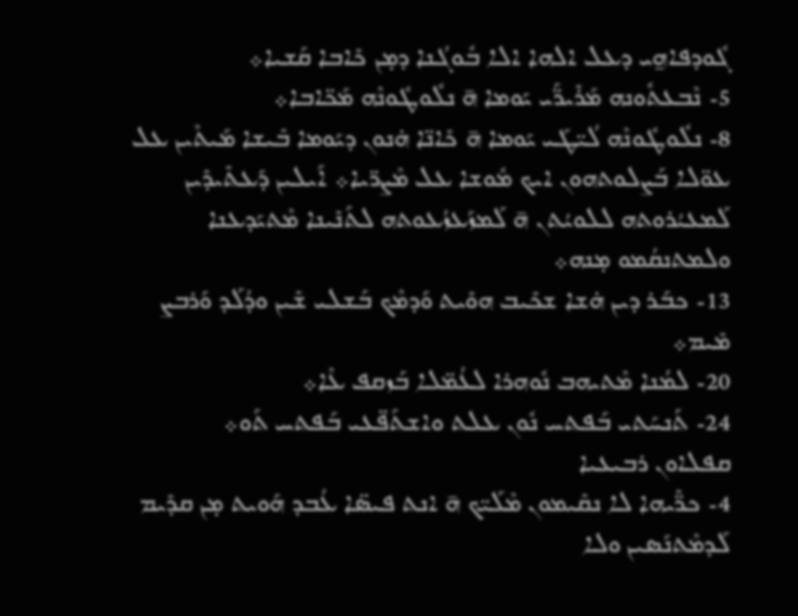ܓܽܘܕܦܐܗ̱ܝ ܕܥܠ ܐܠܗܐ ܐܠܐ ܒܽܘܓܳܢܐ ܕܡ̣ܢ ܟܺܐܒܐ ܩܰܫܝܐ܀
5- ܢܶܒܥܬܽܘܢܗ ܡܰܪܺܝܪ̈ܰܝ ܝܰܘܡܐ ܗ̄ ܢܠܽܘܛܽܘܢܶܗ ܡܰܟ̈ܐܒܐ܀
8- ܢܠܽܘܛܽܘܢܶܗ ܠܳܝ̈ܛܰܝ ܝܰܘܡܐ ܗ̄ ܟܺܐܢ̈ܐ ܗ̇ܢܘܢ ܕܝܰܘܡܐ ܒܺܝܫܐ ܡܰܝܬܶܝܢ ܥܠ ܥܘ̈ܠܐ ܒܰܨܠܘܬܗܘܢ ܐܝܟ ܡܽܘܫܐ ܥܠ ܡܶܨܪ̈ܝܐ܀ ܐܰܝܠܝܢ ܕܰܥܬܺܝܕܺܝܢ ܠܰܡܥܝܳܪܘܬܗ ܠܠܘܝܳܬܢ ܗ̄ ܠܰܡܙܰܥܙܳܥܘܬܗ ܠܬܰܢܺܝܢܐ ܡܶܬܝܰܕܥܢܐ ܘܠܡܬܢܩܳܡܘ ܡ̣ܢܗ܀
13- ܟܒܰܪ ܕܝܢ ܗ̇ܫܐ ܫܟܺܝܒ ܗܘܺܝܬ ܘܰܕܡܶܟ ܒܰܫܠܝ ܫܺܝܢ ܘܕܳܠܰܕ ܘܰܪܒܨ ܡܺܝܡ܀
20- ܠܡܳܢܐ ܡܶܬܝܗܒ ܢܽܘܗܪܐ ܠܥܳܡ̈ܠܐ ܒܰܙܩܦ ܥܶܐ܀
24- ܬܰܢܚܰܬܝ ܒܰܦܬܚ ܢܽܘܢ ܥܠܬ ܘܐܫܬܰܦ̈ܥܝ ܒܰܦܬܚ ܬܰܘ܀
ܩܦܠܐܘܢ ܪܒܝܥܝܐ
4- ܟܪ̈ܺܝܗܐ ܠܐ ܢܩܺܝܡܘܢ ܡܶܠܰܝ̈ܟ ܗ̄ ܐܢܬ ܦܝܣ̈ܐ ܥܳܒܕ ܗܰܘܝܬ ܡ̣ܢ ܩܕܺܝܡ ܠܰܕܡܶܬܢܰܣܝܢ ܘܠܐ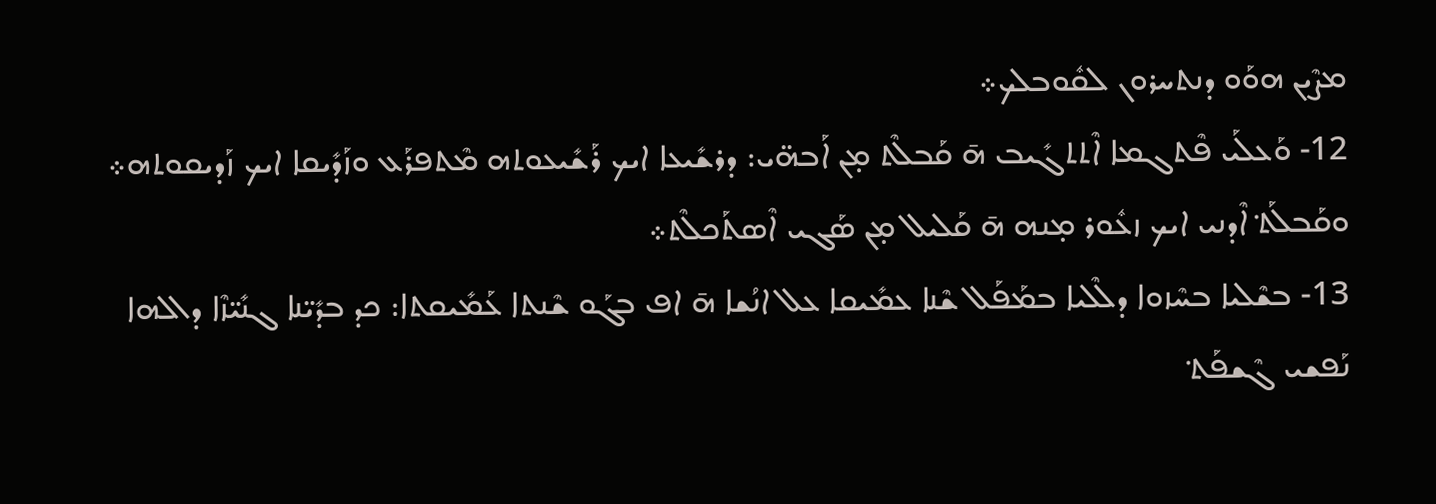ܡܨܶܝܢ ܗܘܰܘ ܕܢܬܚܪܘܢ ܠܩܽܘܒܠܟ܀
12- ܘܰܥܠܰܝ ܦܶܬܓܡܐ ܐܶܬܬܓܺܝܒ ܗ̄ ܩܰܒܠܶܬ ܡ̣ܢ ܐܰܒܗ̈ܝ: ܕܪܫܺܝܥܐ ܐܝܟ ܪܰܫܺܝܥܘܬܗ ܡܶܬܦܪܰܥ ܘܙܰܕܺܝܩܐ ܐܝܟ ܙܰܕܝܩܘܬܗ܀ ܘܩܰܒܠܰܬ݀ ܐܶܕܢܝ ܐܝܟ ܙܥܽܘܪ ܡ̣ܢܗ ܗ̄ ܩܰܠܝܠ ܡ̣ܢ ܣܰܓܝ ܐܶܣܬܰܟܠܶܬ܀
13- ܒܫܶܠܝܐ ܒܚܶܙܘܐ ܕܠܶܠܝܐ ܒܡܰܦܰܠ ܫܶܢܐ ܥܡܺܝܩܐ ܥܠ ܐܢܳܫܐ ܗ̄ ܐܦ ܒܓܰܘ ܫܶܢܬܐ ܥܰܡܺܝܩܬܐ: ܟܕ ܒܕܺܝ̈ܢܐ ܓܢܺܝ̈ܙܶܐ ܕܐܠܗܐ ܢܰܦܫܝ ܓܶܫܦܰܬ݀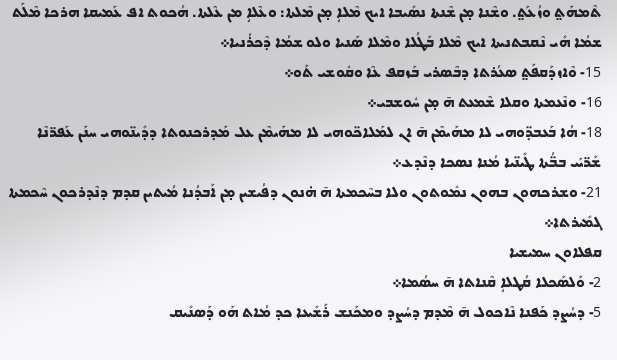ܬܶܡܗܰܬ݀ ܘܙܳܥܰܬ݀. ܘܫܶܢܐ ܡ̣ܢ ܫܶܢܬܐ ܢܣܺܝܒܐ ܐܝܟ ܡܶܠܐܴ ܡ̣ܢ ܡܶܠܬܐ: ܘܥܶܠܐܴ ܡܢ ܥܶܠܬܐ. ܗܳܟܘܬ ܐܦ ܥܰܡܝܩܐ ܗܪܟܐ ܡܶܠܰܬ ܫܡܳܐ ܗܺܝ ܢܶܩܒܬܢܝܬܐ ܐܝܟ ܡܶܠܐ ܒܰܛܳܠܐ ܘܡܶܠܐ ܣܰܢܝܐ ܘܠܘ ܫܡܳܐ ܕܶܟܪܳܢܝܐ܀
15- ܘܶܐܙܕܰܩܦܰܬ݀ ܣܥܳܪܬܐ ܕܒܶܣܪܝ ܒܰܙܩܦ ܥܶܐ ܘܩܽܘܫܝ ܬܰܘ܀
16- ܘܢܶܥܡܬܐ ܘܩܠܐ ܫܶܡܥܬ ܗ̄ ܡ̣ܢ ܚܽܘܫܒܝ܀
18- ܗܳܐ ܒܰܥܒܕ̈ܘܗܝ ܠܐ ܡܗܰܝܡܶܢ ܗ̄ ܐܢ ܠܡܰܠܐܟ̈ܘܗܝ ܠܐ ܡܗܰܝܡܶܢ ܥܠ ܡܰܕܪܟܢܘܬܐ ܕܕܺܝܢ̈ܘܗܝ ܚܢܰܢ ܥܰܦܪ̈ܢܶܐ ܫܰܪ̈ܝܰܝ ܒܒ̈ܳܬܐ ܛܺܝܢ̈ܝܐ ܡܳܢܐ ܢܣܟܐ ܕܢܶܕܥ܀
21- ܘܫܪܟܗܘܢ ܒܗܘܢ ܢܡܽܘܬܘܢ ܘܠܐ ܒܚܶܟܡܬܐ ܗ̄ ܗ̇ܢܘܢ ܕܦܳܝܫܝܢ ܡ̣ܢ ܐܰܒܕܳܢܐ ܡܳܝܬܝܢ ܩܕܡ ܕܢܶܕܪܟܘܢ ܚܶܟܡܬܐ ܓܡܺܝܪܬܐ܀
ܩܦܠܐܘܢ ܚܡܝܫܝܐ
2- ܘܰܠܣܰܟܠܐ ܩܳܛܠܐܴ ܩܶܢܐܬܐ ܗ̄ ܚܣܳܡܐ܀
5- ܕܚܳܨܕ ܟܰܦܢܐ ܢܶܐܟܘܠ ܗ̄ ܡܶܕܡ ܕܚܳܨܕ ܘܡܟܰܢܫ ܪܰܫܺܝܥܐ ܟܕ ܡܳܐܬ ܗܰܘ ܕܰܣܢܺܝܩ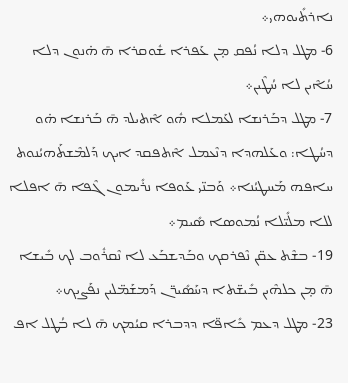ܢܐܪܬܺܝܘܗܝ܀
6- ܡܛܠ ܕܠܐ ܢܳܦܩ ܡ̣ܢ ܥܰܦܪܐ ܫܽܘܩܪܐ ܗ̄ ܗ̇ܢܘܢ ܕܠܐ ܚܳܐܶܝܢ ܠܐ ܚܳܛܶܝܢ܀
7- ܡܛܠ ܕܒܰܪܢܫܐ ܠܥܰܡܠܐ ܗܽܘ ܐܶܬܝܠܕ ܗ̄ ܒܰܪܢܫܐ ܗ̇ܘ ܕܚܳܛܐ: ܘܥܰܠܗܕܐ ܕܢܶܥܡܠ ܐܶܬܦܩܕ ܐܝܟ ܕܰܠܡܶܫܬܰܗܝܳܢܘܬ ܚܐܦܗ ܡܰܚܛܝܳܢܐ܀ ܘܰܒܢ̈ܝ ܥܰܘܦܐ ܢܪܺܝܡܘܢ ܓܶܦܐ ܗ̄ ܐܦܠܐ ܠܠܐ ܡܠܺܝ̈ܠܐ ܢܳܡܘܣܐ ܣܺܝܡ܀
19- ܒܫܶܬ ܥܩ̈ܢ ܢܶܦܪܩܟ ܘܒܰܕܫܒܰܥ ܠܐ ܢܶܩܪܽܘܒ ܠܟ ܒܺܝܫܐ ܗ̄ ܡ̣ܢ ܟܠܗܶܝܢ ܒܺܝܫ̈ܬܐ ܕܚܰܣܺܝܪ̈ܢ ܕܰܡܫܰܡ̈ܠܝܢ ܢܦܰܨܝܟ܀
23- ܡܛܠ ܕܥܡ ܟܺܐܦ̈ܐ ܕܕܒܪܐ ܩܝܳܡܟ ܗ̄ ܠܐ ܒܳܛܠ ܐܦ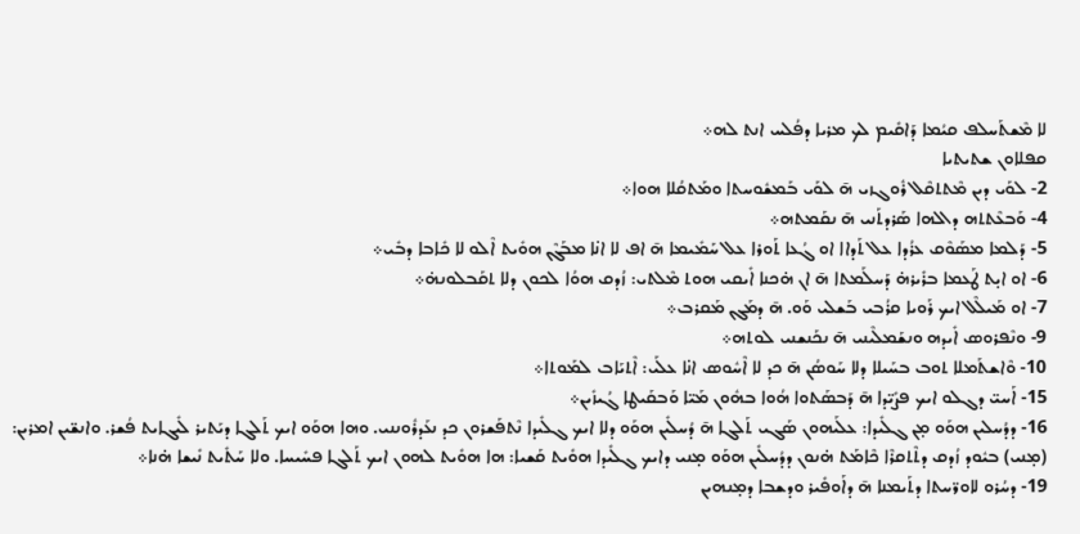ܠܐ ܡܶܫܬܰܚܠܦ ܩܝܳܡܐ ܕܰܐܩܺܝܡ ܠܟ ܡܪܝܐ ܕܦܳܠܚ ܐܢܬ ܠܗ܀
ܩܦܠܐܘܢ ܫܬܝܬܝܐ
2- ܠܘܰܝ ܕܝܢ ܡܶܬܬܩܶܠ ܪܽܘܓܙܝ ܗ̄ ܠܘܰܝ ܒܰܡܫܽܘܚܬܐ ܘܡܰܬܩܳܠܐ ܗܘܐ܀
4- ܘܰܒܥܶܬܬܗ ܕܐܠܗܐ ܣܰܪܕܬܰܢܝ ܗ̄ ܢܩܰܡܬܗ܀
5- ܕܰܠܡܐ ܡܣܰܘܶܩ ܥܪܳܕܐ ܥܠ ܬܰܕܐܐ ܐܘ ܓܳܥܐ ܬܰܘܪܐ ܥܠ ܚܰܡܺܝܡܐ ܗ̄ ܐܦ ܠܐ ܐܢ̇ܐ ܡܒܰܓܶܢ ܗܘܺܝܬ ܐܶܠܘ ܠܐ ܟܺܐܒܐ ܕܒܺܝ܀
6- ܐܘ ܐܝ̣ܬ ܛܰܥܡܐ ܒܪܺܝܪܗ̇ ܕܰܚܠܰܡܬܐ ܗ̄ ܐܢ ܗ̇ܟܢܐ ܐܺܝܩܝ ܗܘܬ ܡܶܠܬܝ: ܙܳܕܩ ܗܘܳܐ ܠܟܘܢ ܕܠܐ ܬܩܰܒܠܘܢܗ̇܀
7- ܐܘ ܡܰܝܠܶܠ ܐܝܟ ܪܰܘܝܐ ܩܪܳܒܝ ܒܰܫܠܝ ܘܰܘ. ܗ̄ ܕܡܰܓܢ ܡܰܩܪܒ܀
9- ܘܢܶܦܪܘܣ ܐܺܝܕܗ ܘܢܫܰܡܠܶܝܢܝ ܗ̄ ܢܟܰܢܫܢܝ ܠܘܬܗ܀
10- ܘܶܐܫܬܰܡܠܐ ܬܘܒ ܒܚܰܝܠܐ ܕܠܐ ܚܰܘܣܳܢ ܗ̄ ܟܕ ܠܐ ܐܶܚܽܘܣ ܐܢ̇ܐ ܥܠܰܝ: ܐܶܬܝܰܐܒ ܠܡܰܘܬܐ܀
15- ܐܰܚܝ̈ ܕܓܠܘ ܐܝܟ ܦܨܺܝ̈ܕܐ ܗ̄ ܕܰܒܣܰܬܘܐ ܗܳܘܐ ܒܗܽܘܢ ܡܰܝ̈ܐ ܘܰܒܩܰܝܛܐ ܓܳܝܙܺܝܢ܀
16- ܕܕܳܚܠܝܢ ܗܘܰܘ ܡ̣ܢ ܓܠܺܝܕܐ: ܥܠܰܝܗܘܢ ܣܰܓܝ ܬܰܠܓܐ ܗ̄ ܕܳܚܠܺܝܢ ܗܘܰܘ ܕܠܐ ܐܝܟ ܓܠܺܝܕܐ ܢܶܬܦܰܫܪܘܢ ܟܕ ܢܥܰܕܪܽܘܢܢܝ. ܘܗܐ ܗܘܰܘ ܐܝܟ ܬܰܠܓܐ ܕܝܰܬܝܪ ܠܺܝܓܐܝܬ ܦܳܫܪ. ܘܐܢܫ̈ܝܢ ܐܡܪܝܢ: (ܡ̣ܢܝ) ܒܝܽܘܕ ܙܳܕܩ ܕܬܶܬܩܪܶܐ ܟܶܐܡܰܬ ܗ̇ܢܘܢ ܕܕܳܚܠܺܝܢ ܗܘܰܘ ܡ̣ܢܝ ܕܐܝܟ ܓܠܺܝܕܐ ܗܘܺܝܬ ܩܰܫܝܐ: ܗܐ ܗܘܺܝܬ ܠܗܘܢ ܐܝܟ ܬܰܠܓܐ ܦܚܺܝܚܐ. ܘܠܐ ܚܰܬܺܝܬ ܢܺܝܫܐ ܗ̇ܢܐ܀
19- ܕܚܳܪܘ ܠܐܘܪ̈ܚܬܐ ܕܬܰܝܡܢܐ ܗ̄ ܕܐܰܘܦܺܝܪ ܘܕܫܒܐ ܕܡ̣ܢܗܝܢ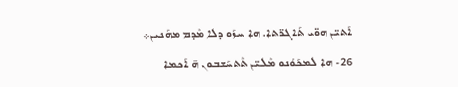ܐܰܬܝ̈ܢ ܗܘ̈ܝ ܬܰܐܓܪ̈ܬܐ. ܗܐ ܚܙܰܘ ܕܠܐ ܡܶܕܡ ܡܗܰܢܝܢ܀
26- ܗܐ ܠܡܟܰܘܳܢܘ ܡܶܠܝ̈ܢ ܬܶܬܚܰܫܒܘܢ ܗ̄ ܐܰܟܡܐ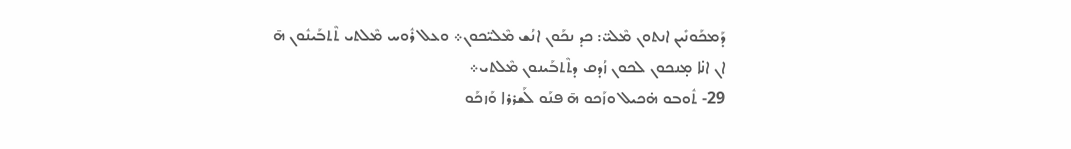ܕܰܡܟܰܘܢܺܝܢ ܐܢܬܘܢ ܡܶܠܝ̈: ܟܕ ܢܟܰܘܢ ܐܢܳܫ ܡܶܠܝ̈ܟܘܢ܀ ܘܥܠ ܪܽܘܚ ܡܶܠܬܝ ܬܶܬܒܰܝܢܽܘܢ ܗ̄ ܐܢ ܐܢ̇ܐ ܡ̣ܢܟܘܢ ܠܟܘܢ ܙܳܕܩ ܕܬܶܬܒܰܝܢܘܢ ܡܶܠܬܝ܀
29- ܬܽܘܒܘ ܗ̇ܟܝܠ ܘܙܰܟܘ ܗ̄ ܦܢܰܘ ܠܰܫܪܪܐ ܘܰܙܟܰܘ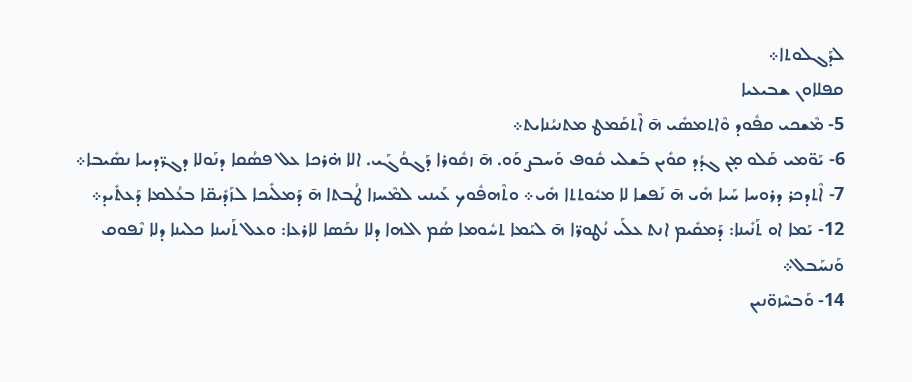ܠܕܰܓܠܘܬܐ܀
ܩܦܠܐܘܢ ܫܒܝܥܝܐ
5- ܡܶܫܟܝ ܩܦܽܘܕ ܘܶܐܬܡܣܺܝ ܗ̄ ܐܶܬܩܰܡܛ ܡܬܢܝܳܢܐܝܬ܀
6- ܝܰܘ̈ܡܝ ܩܰܠܘ ܡ̣ܢ ܓܕܳܕ ܩܘܺܝܢ ܒܰܫܠܝ ܩܽܘܦ ܘܰܚܒܨ ܘܰܘ. ܗ̄ ܙܩܽܘܪܐ ܕܰܓܘܳܓܰܝ. ܐܠܐ ܗ̇ܪܟܐ ܥܠ ܦܣܳܩܐ ܕܢܰܘܠܐ ܕܓܪ̈ܕܝܝܐ ܢܣܺܝܒܐ܀
7- ܐܶܬܕܟܪ ܕܪܘܚܐ ܚܰܝܐ ܗܺܝ ܗ̄ ܢܰܦܫܐ ܠܐ ܡܝܽܘܬܬܐ ܗܺܝ܀ ܘܬܶܗܦܽܘܟ ܥܰܝܢܝ ܠܡܶܚܙܐ ܛܳܒܬܐ ܗ̄ ܕܰܡܠܺܝܟܐ ܠܙܰܕܺܝܩ̈ܐ ܒܥܳܠܡܐ ܕܰܥܬܺܝܕ܀
12- ܝܰܡܐ ܐܘ ܬܰܢܺܝܢܐ: ܕܰܡܩܺܝܡ ܐܢܬ ܥܠܰܝ ܢܳܛܘܪ̈ܐ ܗ̄ ܠܝܰܡܐ ܬܚܽܘܡܐ ܣܳܡ ܐܠܗܐ ܕܠܐ ܢܟܰܣܐ ܠܐܪܥܐ: ܘܥܠ ܬܰܢܝܢܐ ܟܠܝܢܐ ܕܠܐ ܢܶܦܘܩ ܘܰܢܚܰܒܠ܀
14- ܘܰܒܚܶܙܘ̈ܢܝܢ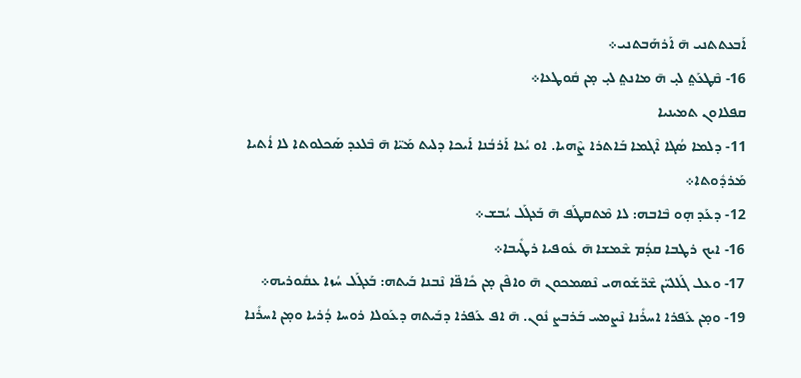ܐܰܒܥܬܬܢܝ ܗ̄ ܐܰܪܗܰܒܬܢܝ܀
16- ܩܶܛܥܰܬ݀ ܠܝ̣ ܗ̄ ܡܐܢܬ݀ ܠܝ̣ ܡ̣ܢ ܩܽܘܛܥܐ܀
ܩܦܠܐܘܢ ܬܡܝܢܝܐ
11- ܕܠܡܐ ܣܳܓܐ ܐܶܓܡܐ ܒܰܐܬܪܐ ܨܶܗܝܐ. ܐܘ ܝܳܥܐ ܐܰܪܒܳܢܐ ܐܰܝܟܐ ܕܠܝܬ ܡܰܝ̈ܐ ܗ̄ ܒܶܠܥܕ ܣܰܟܠܘܬܐ ܠܐ ܐܳܬܝܐ ܡܰܪܕܽܘܬܐ܀
12- ܕܥܰܕ ܗ̣ܘ ܒܶܐܒܗ: ܠܐ ܡܶܬܩܛܰܦ ܗ̄ ܒܰܥܓܰܠ ܝܳܒܫ܀
16- ܐܝܟ ܪܛܒܐ ܩܕܳܡ ܫܶܡܫܐ ܗ̄ ܥܽܘܦܝܐ ܪܛܺܝܒܐ܀
17- ܘܥܠ ܓܰܠܠܝ̈ܢ ܫܶܪ̈ܫܰܘܗܝ ܢܶܣܡܟܘܢ ܗ̄ ܘܐܦܶܢ ܡ̣ܢ ܟܺܐܦ̈ܐ ܢܶܒܢܐ ܒܰܝܬܗ: ܒܰܥܓܰܠ ܚܳܙܐ ܥܩܽܘܪܝܗ܀
19- ܘܡ̣ܢ ܥܰܦܪܐ ܐܚܪܺܢܐ ܢܶܨܡܚ ܒܰܪܒܨ ܢܽܘܢ. ܗ̄ ܐܦ ܥܰܦܪܐ ܕܒܰܝܬܗ ܕܥܰܘܠܐ ܪܘܚܐ ܕܳܪܝܐ ܘܡ̣ܢ ܐܚܪܺܢܐ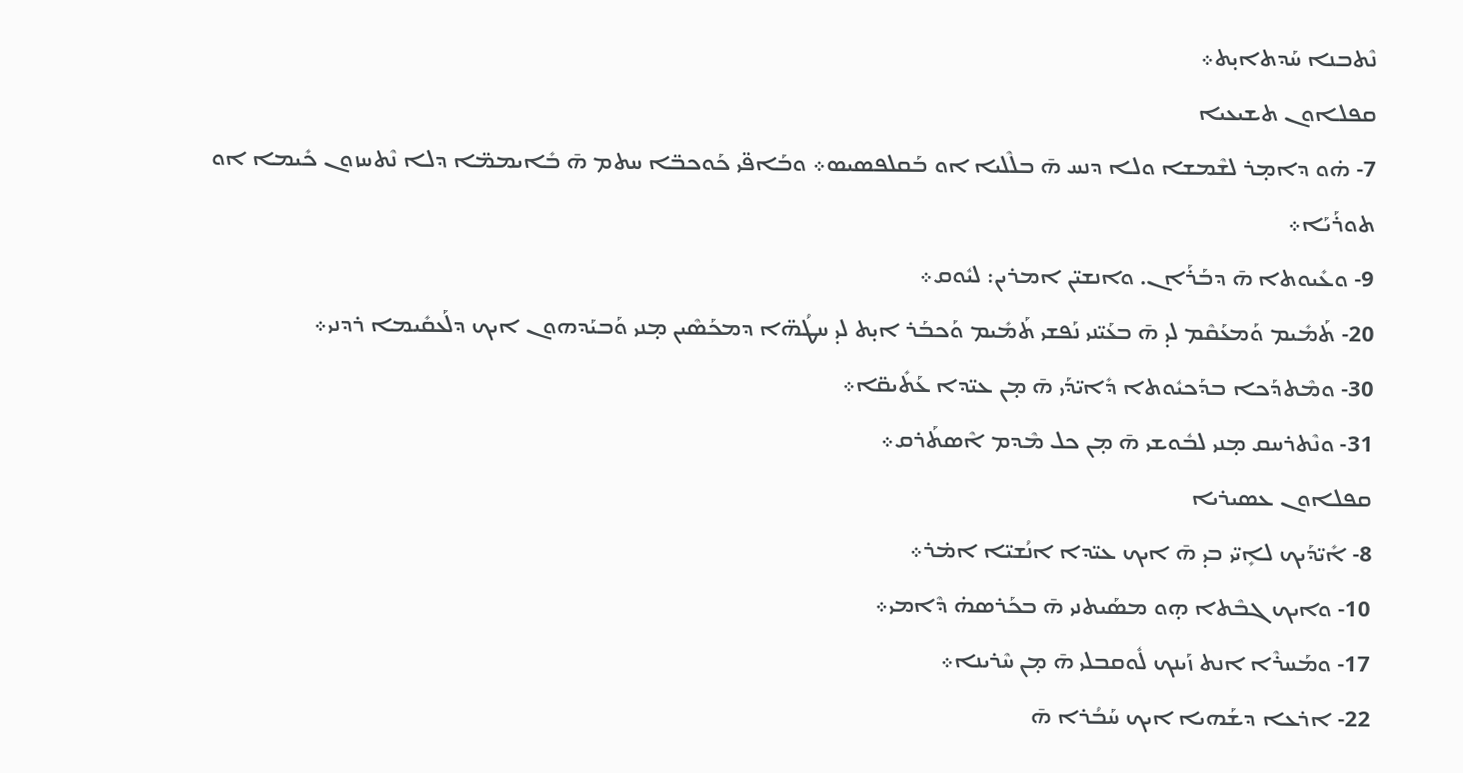ܢܶܬܒܢܐ ܚܰܕܬܐܝ̣ܬ܀
ܩܦܠܐܘܢ ܬܫܝܥܝܐ
7- ܗ̇ܘ ܕܐܡ̣ܪ ܠܫܶܡܫܐ ܘܠܐ ܕܢܚ ܗ̄ ܒܠܶܠܝܐ ܐܘ ܒܰܩܠܦܣܝܣ܀ ܘܒܰܐܦ̈ܝ ܟܰܘܟܒ̈ܐ ܚܬܡ ܗ̄ ܒܺܐܝܡܡ̈ܐ ܕܠܐ ܢܶܬܚܙܘܢ ܟܺܝܡܐ ܐܘ ܬܘܪܰܝܰܐ܀
9- ܘܥܺܝܘܬܐ ܗ̄ ܕܒܰܪܰܐܢ. ܘܐܢܫܝ̈ܢ ܐܡܪܝܢ: ܠܝܽܘܩ܀
20- ܬܰܡܺܝܡ ܘܰܡܥܰܩܶܡ ܠܝ̣ ܗ̄ ܒܥܰܝ̈ܢܝ ܢܰܦܫܝ ܬܰܡܺܝܡ ܘܰܟܒܰܪ ܐܝ̣ܬ ܠܝ̣ ܚܛܳܗ̈ܐ ܕܡܟܰܣܶܝܢ ܡ̣ܢܝ ܘܰܒܝܰܕܗܘܢ ܐܝܟ ܕܠܰܥܩܺܝܡܐ ܪܕܢܝ܀
30- ܘܡܶܬܕܰܟܐ ܒܕܰܟܝܽܘܬܐ ܕܺܐܝ̈ܕܰܝ ܗ̄ ܡ̣ܢ ܥܝ̈ܕܐ ܥܰܬܺܝܩ̈ܐ܀
31- ܘܢܶܬܪܚܩ ܡ̣ܢܝ ܠܒܽܘܫܝ ܗ̄ ܡ̣ܢ ܟܠ ܡܶܕܡ ܐܶܣܬܰܪܩ܀
ܩܦܠܐܘܢ ܥܣܝܪܝܐ
8- ܐܺܝ̈ܕܰܝܟ ܠܐܻܝ̈ܝ ܒܝ̣ ܗ̄ ܐܝܟ ܥܝ̈ܕܐ ܐܢܳܫܝ̈ܐ ܐܡ̇ܪ܀
10- ܘܐܝܟ ܓܒܶܬܐ ܗ̣ܘ ܡܣܰܝܬܢܝ ܗ̄ ܒܟܰܪܣܗ̇ ܕܶܐܡܝ܀
17- ܘܡܰܚܪܶܐ ܐܢܬ ܙܰܝܢܟ ܠܽܘܩܒܠܝ ܗ̄ ܡ̣ܢ ܚܶܪܝܢܐ܀
22- ܐܪܥܐ ܕܫܰܗܝܐ ܐܝܟ ܚܰܒܳܪܐ ܗ̄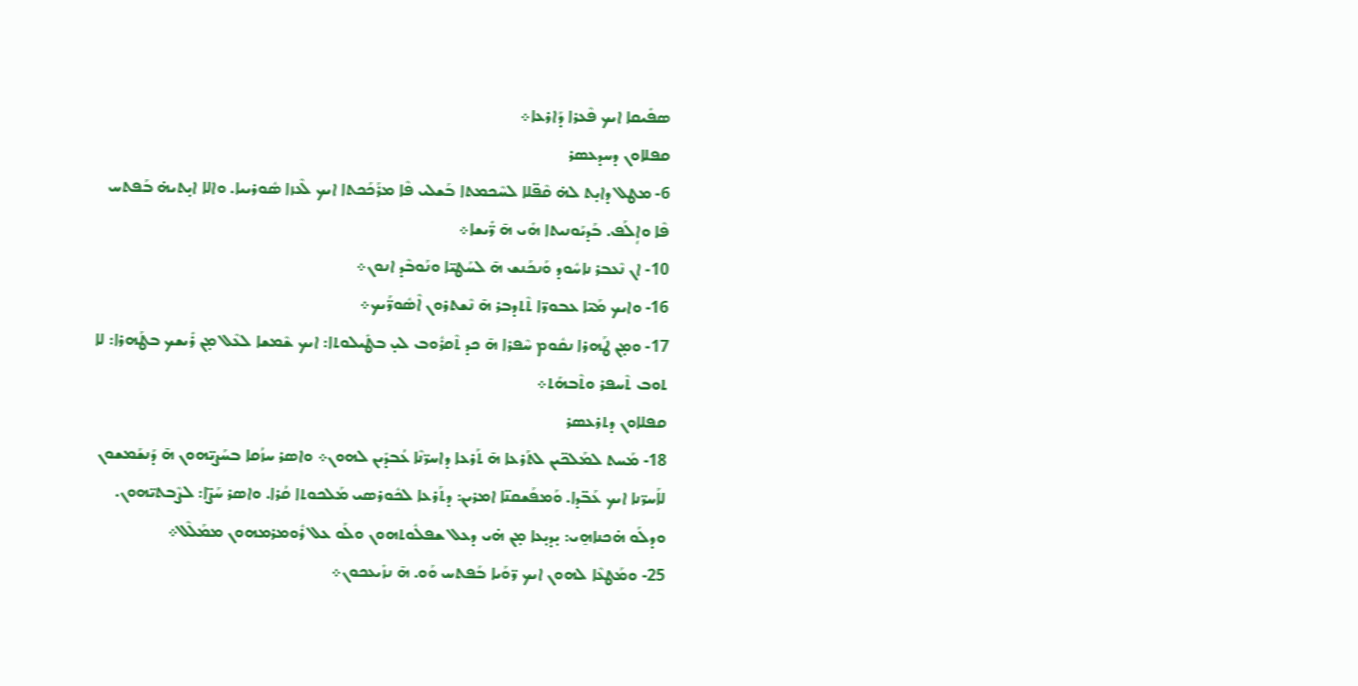ܣܦܺܝܩܐ ܐܝܟ ܦܶܥܪܐ ܕܰܐܪܥܐ܀
ܩܦܠܐܘܢ ܕܚܕܥܣܪ
6- ܡܛܠ ܕܐܝ̣ܬ ܠܗ̇ ܩܶܦ̈ܠܐ ܠܚܶܟܡܬܐ ܒܰܫܠܝ ܦܶܐ ܡܪܰܟܰܟܬܐ ܐܝܟ ܠܶܥܙܐ ܣܽܘܪܝܝܐ. ܘܐܠܐ ܐܝ̣ܬܝܗ̇ ܒܰܦܬܚ ܦܶܐ ܘܐܴܠܰܦ. ܒܰܕܝܰܘܢܝܬܐ ܗܺܝ ܗ̄ ܪ̈ܺܝܫܐ܀
10- ܐܢ ܢܶܥܒܪ ܢܐܚܽܘܕ ܘܰܢܟܰܢܫ ܗ̄ ܠܚܰܛܝ̈ܐ ܘܢܰܘܒܶܕ ܐܢܘܢ܀
16- ܘܐܝܟ ܡܰܝ̈ܐ ܥܒܘܪ̈ܐ ܬܶܬܕܒܪ ܗ̄ ܢܶܫܬܪܘܢ ܐܶܣܽܘܪ̈ܰܝܟ܀
17- ܘܡ̣ܢ ܛܰܗܪܐ ܢܩܽܘܡ ܚܶܦܪܐ ܗ̄ ܟܕ ܬܶܩܪܽܘܒ ܠܝ̣ ܒܛܺܝܠܘܬܐ: ܐܝܟ ܫܶܡܫܐ ܠܥܶܠ ܡ̣ܢ ܪܺܝܫܟ ܒܛܰܗܪܐ: ܠܐ ܬܘܒ ܬܶܚܦܪ ܘܬܶܒܗܰܬ܀
ܩܦܠܐܘܢ ܕܬܪܥܣܪ
18- ܡܰܚܬ ܠܡܰܠܟ̈ܝܢ ܠܬܰܪܥܐ ܗ̄ ܬܰܪܥܐ ܕܐܚܪ̈ܢܶܐ ܥܳܒܕܺܝܢ ܠܗܘܢ܀ ܘܐܣܪ ܚܙܳܩܐ ܒܚܰܨܝ̈ܗܘܢ ܗ̄ ܕܰܢܫܰܡܫܘܢ ܠܐܰܚܪ̈ܢܐ ܐܝܟ ܥܰܒ̈ܕܐ. ܘܰܡܦܰܫܩܢ̈ܐ ܐܡܪܝܢ: ܕܬܰܪܥܐ ܠܟܽܘܪܣܝ ܡܰܠܟܘܬܐ ܩܳܪܐ. ܘܐܣܪ ܚܰܨ̈ܐ: ܠܨܶܒܬܝ̈ܗܘܢ. ܘܕܠܰܘ ܗ̇ܟܢܐܗ̱ܝ: ܝ̣ܕܝ̣ܥܐ ܡ̣ܢ ܗ̇ܝ ܕܥܠ ܫܦܠܽܘܬܗܘܢ ܘܠܰܘ ܥܠ ܪܽܘܡܪܡܗܘܢ ܡܡܰܠܶܠ܀
25- ܘܡܰܛܥܶܐ ܠܗܘܢ ܐܝܟ ܪ̈ܘܰܝܐ ܒܰܦܬܚ ܘܰܘ. ܗ̄ ܢܙܺܝܥܟܘܢ܀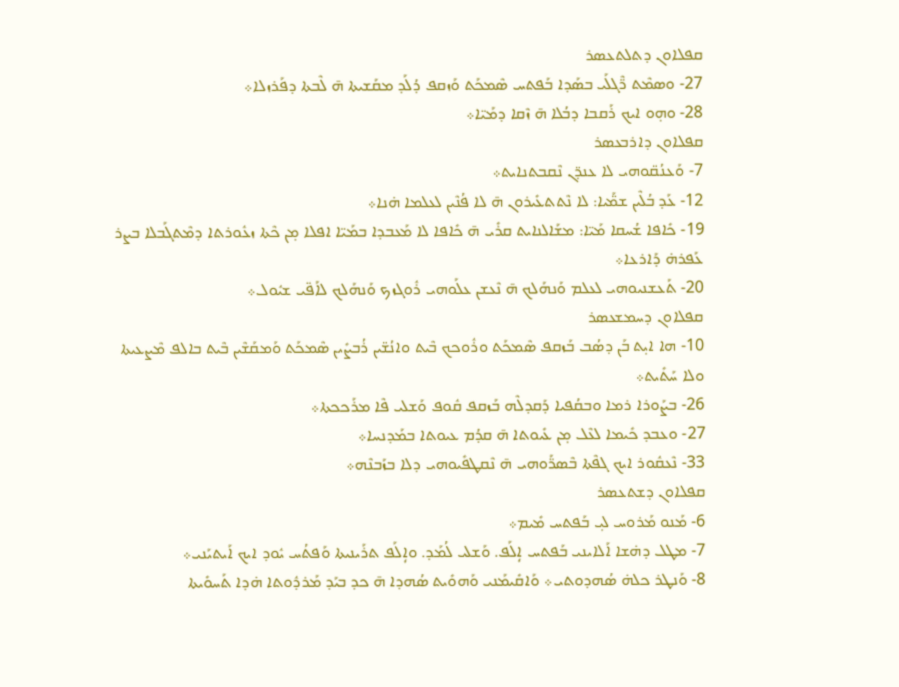ܩܦܠܐܘܢ ܕܬܠܬܥܣܪ
27- ܘܣܡܶܬ ܪ̈ܶܓܠܰܝ ܒܣܰܕܐ ܒܰܦܬܚ ܣܶܡܟܰܬ ܘܰܙܩܦ ܕܳܠܰܕ ܡܩܰܫܝܬܐ ܗ̄ ܠܶܒܬܐ ܕܦܰܪܙܠܐ܀
28- ܘܗ̣ܘ ܐܝܟ ܪܰܩܒܐ ܕܒܳܠܐ ܗ̄ ܙܶܩܐ ܕܡܰܝ̈ܐ܀
ܩܦܠܐܘܢ ܕܐܪܒܥܣܪ
7- ܘܰܥܢܳܩ̈ܘܗܝ ܠܐ ܥܢܕ̈ܢ ܢܶܩܒܬܢܐܝܬ܀
12- ܥܰܕ ܒܳܠܶܝܢ ܫܡ̈ܰܝܐ: ܠܐ ܢܶܬܬܥܺܝܪܘܢ ܗ̄ ܠܐ ܦܳܢܶܝܢ ܠܥܠܡܐ ܗ̇ܢܐ܀
19- ܟܺܐܦܐ ܫܳܚܩܐ ܡܰܝ̈ܐ: ܡܫܰܐܠܢܐܝܬ ܩܪܺܝ ܗ̄ ܟܺܐܦܐ ܠܐ ܡܰܥܒܕܐ ܒܡܰܝ̈ܐ ܐܦܠܐ ܡ̣ܢ ܟܶܬܐ ܙܥܽܘܪܬܐ ܕܡܶܬܓܰܒܠܐ ܒܨܪ ܥܰܦܪܗ̇ ܕܰܐܪܥܐ܀
20- ܬܰܥܫܢܝܘܗܝ ܠܥܠܡ ܘܰܢܗܰܠܟ ܗ̄ ܢܶܥܫܢ ܥܠܰܘܗܝ ܪܽܘܓܙܟ ܘܰܢܗܰܠܟ ܠܐܰܦ̈ܝ ܫܝܽܘܠ܀
ܩܦܠܐܘܢ ܕܚܡܫܥܣܪ
10- ܗܐ ܐܝ̣ܬ ܒܰܢ ܕܣܳܒ ܒܰܙܩܦ ܣܶܡܟܰܬ ܘܪܽܘܟܟ ܒܶܝܬ ܘܐܢܳܫ̈ܝܢ ܪܳܒܨܺܝܢ ܣܶܡܟܰܬ ܘܰܡܩܰܫܶܝܢ ܒܶܝܬ ܒܐܠܦ ܡܶܨܥܝܬܐ ܘܠܐ ܚܰܬܺܝܬ܀
26- ܒܨܰܘܪܐ ܪܡܐ ܘܒܩܳܦܝܐ ܕܰܩܕܠܶܗ ܒܰܙܩܦ ܩܽܘܦ ܘܰܫܠܝ ܦܶܐ ܡܪܰܟܟܬܐ܀
27- ܘܥܒܕ ܟܺܝܡܐ ܠܥܶܠ ܡ̣ܢ ܥܺܝܘܬܐ ܗ̄ ܩܕܳܡ ܥܝܘܬܐ ܒܡܰܕܢܚܐ܀
33- ܢܶܥܩܽܘܪ ܐܝܟ ܓܦܶܬܐ ܒܶܣܪ̈ܰܘܗܝ ܗ̄ ܢܶܩܛܦܺܝܘܗܝ ܕܠܐ ܒܙܰܒܢܶܗ܀
ܩܦܠܐܘܢ ܕܫܬܥܣܪ
6- ܡܰܢܘ ܡܰܪܘܚ ܠܝ̣ ܒܰܦܬܚ ܡܺܝܡ܀
7- ܡܛܠ ܕܗ̇ܫܐ ܐܰܠܐܝܢܝ ܒܰܦܬܚ ܐܴܠܰܦ. ܘܰܫܠܝ ܠܳܡܰܕ. ܘܐܴܠܰܦ ܬܪܰܝܢܝܬܐ ܘܰܦܬܳܚ ܝܽܘܕ ܐܝܟ ܐܰܝܬܝܰܢܝ܀
8- ܘܰܢܛܪ ܟܠܗ̇ ܣܳܗܕܘܬܝ܀ ܘܰܐܩܺܝܡܰܢܝ ܘܰܗܘܺܝܬ ܣܳܗܕܐ ܗ̄ ܟܕ ܒܝܰܕ ܡܰܪܕܽܘܬܐ ܗ̇ܕܐ ܬܰܚܘܺܝܬܐ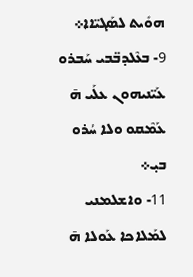ܗܘܺܝܬ ܠܣܰܓܝ̈ܐܐ܀
9- ܒܥܶܠܕܒ̈ܒܝ ܚܰܒܪܘ ܥܰܝ̈ܢܝܗܘܢ ܥܠܰܝ ܗ̄ ܥܰܡܶܩܘ ܘܠܐ ܚܳܪܘ ܒܝ̣܀
11- ܘܐܫܠܡܢܝ ܠܡܰܠܐܟܐ ܥܰܘܠܐ ܗ̄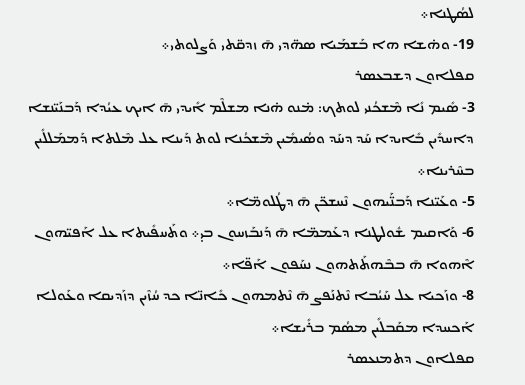ܠܣܳܛܢܐ܀
19- ܘܗ̇ܫܐ ܗܐ ܒܰܫܡܰܝܐ ܣܗ̈ܕܝ ܗ̄ ܙܕܩ̈ܬܝ ܘܰܨܠܘܬܝ܀
ܩܦܠܐܘܢ ܕܫܒܥܣܪ
3- ܣܺܝܡ ܢܺܐ ܡܶܫܟܳܢܝ ܠܘܬܟ: ܡ̇ܢܘ ܗ̇ܢܐ ܡܫܠܶܡ ܐܺܝܕܝ ܗ̄ ܐܝܟ ܥܝܳܕܐ ܕܰܒܢܰܝ̈ܢܫܐ ܕܐܚܕܺܝܢ ܒܺܐܝܕܐ ܚܰܕ ܕܚܰܕ ܘܣܳܝܡܺܝܢ ܡܶܫܟܳܢܐ ܠܘܬ ܕܰܝܢܐ ܥܠ ܡܶܠܬܐ ܕܰܡܡܰܠܠܺܝܢ ܒܚܶܪܝܢܐ܀
5- ܘܥܰܝ̈ܢܐ ܕܰܒܢ̈ܰܝܗܘܢ ܢܶܚܫܟ̈ܢ ܗ̄ ܕܛܳܠܘܡ̈ܐ܀
6- ܘܰܐܩܝܡ ܫܽܘܠܛܢܐ ܕܥܰܡܡ̈ܐ ܗ̄ ܕܰܢܒܰܙܚܘܢ ܒܝ̣܀ ܘܬܰܚܦܺܝܬܐ ܥܠ ܐܰܦܝ̈ܗܘܢ ܐܶܗܘܐ ܗ̄ ܒܒܶܗܬܰܬܗܘܢ ܢܚܰܦܘܢ ܐܰܦ̈ܐ܀
8- ܘܙܰܟܝܐ ܥܠ ܚܰܝܳܒܐ ܢܶܬܢܰܦܨ ܗ̄ ܢܶܬܡܗܘܢ ܟܺܐܢ̈ܐ ܟܕ ܚܳܙܶܝܢ ܕܙܰܕܝܩܐ ܘܥܰܘܠܐ ܐܰܟܚܕܐ ܡܩܰܒܠܺܝܢ ܡܣܳܡ ܒܪܺܝܫܐ܀
ܩܦܠܐܘܢ ܕܬܡܢܥܣܪ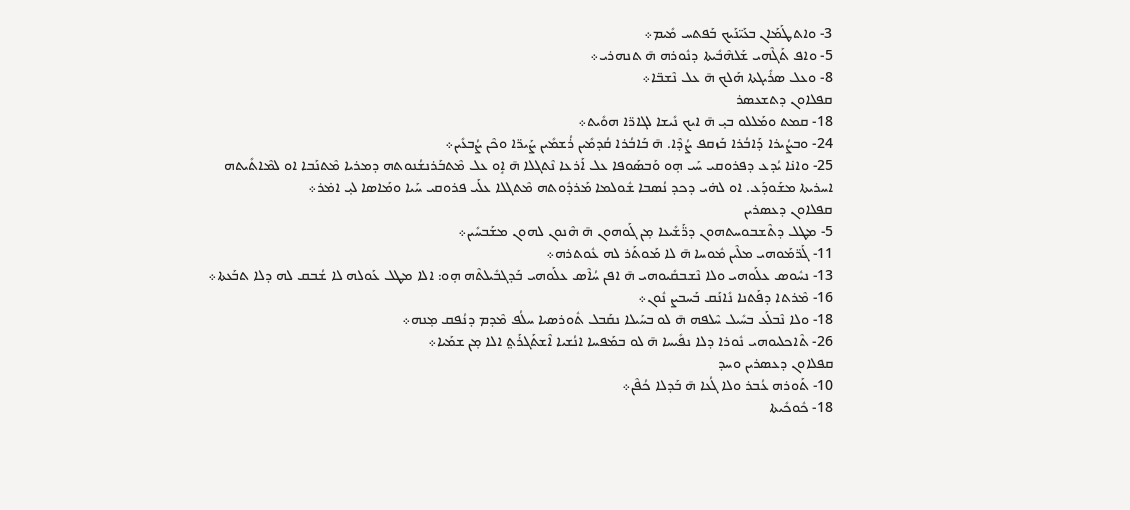3- ܘܐܬܛܰܡܰܐܢ ܒܥܰܝ̈ܢܰܝܟ ܒܰܦܬܚ ܡܺܝܡ܀
5- ܘܐܦ ܬܰܓܶܗܝ ܫܰܠܗܶܒܺܝܬܐ ܕܢܽܘܪܗ ܗ̄ ܬܢܗܪܝ܀
8- ܘܥܠ ܣܪܺܝܓܬܐ ܗܰܠܟ ܗ̄ ܥܠ ܢܶܫܒ̈ܐ܀
ܩܦܠܐܘܢ ܕܬܫܥܣܪ
18- ܩܡܬ ܘܡܰܠܠܘ ܒܝ̣ ܗ̄ ܐܝܟ ܢܺܝܫܐ ܠܓܐܪ̈ܐ ܗܘܺܝܬ܀
24- ܘܒܨܳܝܪܐ ܕܰܐܒܳܪܐ ܒܰܙܩܦ ܨܳܕܶܐ. ܗ̄ ܒܰܐܒܳܪܐ ܩܳܕܡܺܝܢ ܪܳܫܡܺܝܢ ܨܰܝܪ̈ܐ ܘܟܶܢ ܨܳܒܥܺܝܢ܀
25- ܘܐܢ̇ܐ ܝܳܕܥ ܕܦܪܘܩܝ ܚܰܝ ܗ̣ܘ ܘܰܒܣܰܘܦܐ ܥܠ ܐܰܪܥܐ ܢܶܬܓܠܐ ܗ̄ ܐܱܘ ܥܠ ܡܶܬܒܰܪܢܫܳܢܘܬܗ ܕܡܪܝܐ ܡܶܬܢܰܒܐ ܐܘ ܠܡܶܐܬܺܝܬܗ ܐܚܪܝܬܐ ܡܫܰܘܕܰܥ. ܐܘ ܠܗ̇ܝ ܕܟܕ ܢܳܣܒܐ ܫܽܘܠܡܐ ܡܰܪܕܽܘܬܗ ܡܶܬܓܠܐ ܥܠܰܝ ܦܪܘܩܝ ܚܰܝܐ ܘܡܰܐܣܐ ܠܝ̣ ܐܡ̇ܪ܀
ܩܦܠܐܘܢ ܕܥܣܪܝܢ
5- ܡܛܠ ܕܬܶܫܒܘܚܬܗܘܢ ܕܪ̈ܰܫܺܝܥܐ ܡ̣ܢ ܓܰܘܗܘܢ ܗ̄ ܗܶܢܘܢ ܠܗܘܢ ܡܫܰܒܚܺܝܢ܀
11- ܓܰܪ̈ܡܰܘܗܝ ܡܠܶܝܢ ܡܽܘܚܐ ܗ̄ ܠܐ ܡܰܘܬܰܪ ܠܗ ܥܽܘܬܪܗ܀
13- ܢܚܽܘܣ ܥܠܰܘܗܝ ܘܠܐ ܢܶܫܒܩܺܝܘܗܝ ܗ̄ ܐܦܢ ܚܳܐܶܣ ܥܠܰܘܗܝ ܒܰܕܓܒܺܝܠܬܶܗ ܗ̣ܘ: ܐܠܐ ܡܛܠ ܥܰܘܠܗ ܠܐ ܫܳܒܩ ܠܗ ܕܠܐ ܬܒܰܥܬܐ܀
16- ܡܶܪܬܐ ܕܦܰܬܢܐ ܢܺܐܢܰܩ ܒܰܚܒܨ ܢܽܘܢ܀
18- ܘܠܐ ܢܶܒܠܰܥ ܒܚܺܝܠ ܚܶܠܦܗ ܗ̄ ܠܘ ܒܚܰܝܠܐ ܢܩܰܒܠ ܬܽܘܪܣܝܐ ܚܠܳܦ ܡܶܕܡ ܕܢܳܦܩ ܡ̣ܢܗ܀
26- ܬܶܐܟܠܝܘܗܝ ܢܽܘܪܐ ܕܠܐ ܢܦܺܝܚܐ ܗ̄ ܠܘ ܒܡܰܦܚܐ ܐܢܳܫܝܐ ܐܶܫܬܰܓܪܰܬ݀ ܐܠܐ ܡ̣ܢ ܫܡܰܝܐ܀
ܩܦܠܐܘܢ ܕܥܣܪܝܢ ܘܚܕ
10- ܬܰܘܪܗ ܥܳܒܪ ܘܠܐ ܓܳܥܐ ܗ̄ ܒܰܕܠܐ ܟܳܦܶܢ܀
18- ܟܽܘܟܺܝܬܐ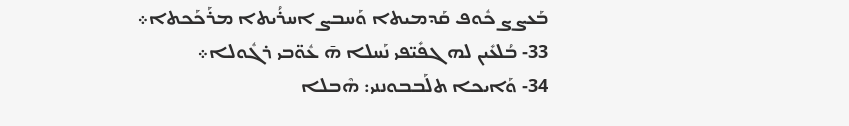ܒܰܥܨܨ ܟܽܘܦ ܩܰܕܡܝܬܐ ܘܰܚܒܨ ܐܚܪܳܝܬܐ ܡܪܰܟܰܟܬܐ܀
33- ܒܳܠܥܺܝܢ ܠܗ ܓܦܺܝ̈ܦܝ ܢܰܚܠܐ ܗ̄ ܥܽܘ̈ܒܝ ܪܓܽܘܠܐ܀
34- ܘܰܐܝܟܐ ܬܠܰܒܒܘܢܢܝ: ܗܶܒܠܐ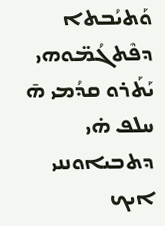ܘܰܬܝܳܒܬܐ ܕܦܶܬܓܳܡ̈ܘܗܝ ܝܰܬܰܪܘ ܩܕܳܡܝ ܗ̄ ܚܠܦ ܗ̇ܝ ܕܬܒܝܐܘܢܢܝ ܐܝܟ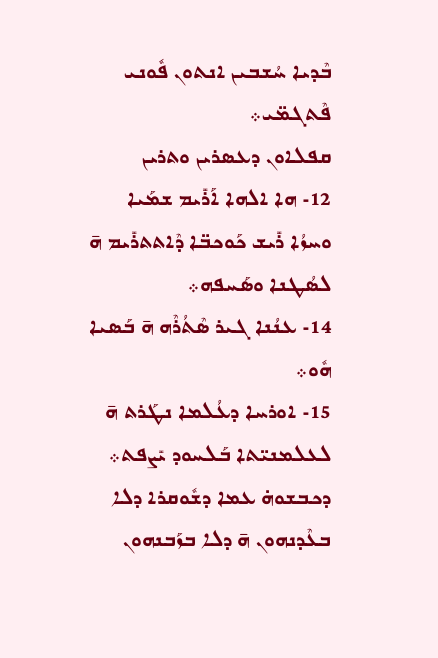ܒܶܕܝܐ ܚܳܫܒܝܢ ܐܢܬܘܢ ܦܽܘܢܝ ܦܶܬܓܡ̈ܝ܀
ܩܦܠܐܘܢ ܕܥܣܪܝܢ ܘܬܪܝܢ
12- ܗܐ ܐܠܗܐ ܐܰܪܺܝܡ ܫܡܰܝܐ ܘܚܙܳܐ ܪܺܝܫ ܟܰܘܟܒ̈ܐ ܕܶܐܬܬܪܺܝܡ ܗ̄ ܠܣܳܛܢܐ ܘܣܰܚܦܗ܀
14- ܥܢܳܢܐ ܓܝܪ ܣܶܬܳܪܶܗ ܗ̄ ܒܰܣܝܐ ܗܽܘ܀
15- ܐܘܪܚܐ ܕܥܳܠܡܐ ܢܛܰܪܬ ܗ̄ ܠܥܠܡܢܝ̈ܬܐ ܒܰܠܚܘܕ ܝܺܨܦܬ܀ ܕܟܒܫܘܗ̇ ܥܡܐ ܕܫܽܘܩܪܐ ܕܠܐ ܒܥܶܕܢܗܘܢ ܗ̄ ܕܠܐ ܒܙܰܒܢܗܘܢ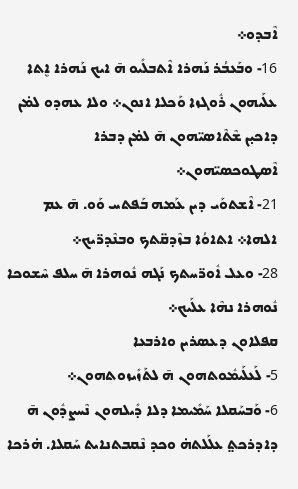ܐܶܒܕܘ܀
16- ܘܒܰܥܒܳܪ ܢܰܗܪܐ ܐܶܬܒܠܺܝܘ ܗ̄ ܐܝܟ ܢܰܗܪܐ ܐܷܬܐ ܥܠܰܝܗܘܢ ܪܽܘܓܙܐ ܘܰܟܠܐ ܐܢܘܢ܀ ܘܠܐ ܥܗܕܘ ܠܡ̇ܢ ܕܐܟܝ̣ܢ ܫܶܬܶܐܣܝ̈ܗܘܢ ܗ̄ ܠܡ̇ܢ ܕܒܪܐ ܐܶܣܛܘܟܣܝ̈ܗܘܢ܀
21- ܐܶܫܬܘܰܝ ܕܝܢ ܥܰܡܗ ܒܰܦܬܚ ܘܰܘ. ܗ̄ ܥܡ ܐܠܗܐ܀ ܐܬܐܘܳܐ ܒܙܶܕܩ̈ܬܟ ܘܒܢܶܕܪ̈ܝܟ܀
28- ܘܥܠ ܐܽܘܪ̈ܚܬܟ ܢܰܓܗ ܢܽܘܗܪܐ ܗ̄ ܚܠܦ ܚܶܫܘܟܐ ܢܽܘܗܪܐ ܢܗܶܐ ܥܠܰܝܟ܀
ܩܦܠܐܘܢ ܕܥܣܪܝܢ ܘܐܪܒܥܐ
5- ܠܰܥܠܰܝܡܽܘܬܗܘܢ ܗ̄ ܠܬܰܙܺܝܙܘܬܗܘܢ܀
6- ܘܰܒܚܰܩܠܐ ܚܰܡܺܝܡܐ ܕܠܐ ܕܺܝܠܗܘܢ ܢܶܚܨܕܽܘܢ ܗ̄ ܕܐܕܪܟܬ݀ ܥܠܰܠܬܗ̇ ܘܟܕ ܢܶܩܒܬܢܐܝܬ ܚܰܩܠܐ. ܗ̇ܪܟܐ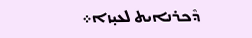ܕܶܟܪܢܐܝܬ ܠܥܝ̣ܙܐ܀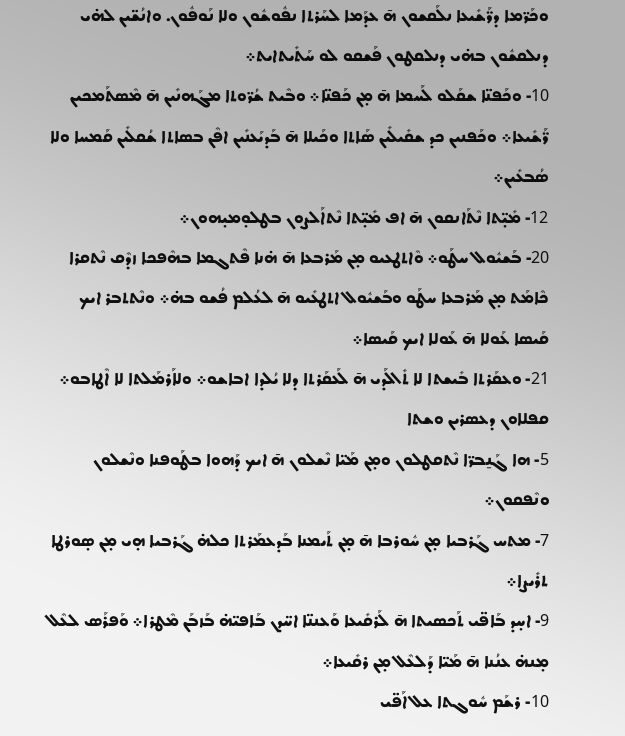ܘܟܰܪ̈ܡܐ ܕܪ̈ܰܫܺܝܥܐ ܢܠܰܩܫܘܢ ܗ̄ ܥܕܰܡܐ ܠܚܰܪܬܐ ܢܦܽܘܫܽܘܢ ܘܠܐ ܢܰܘܦܽܘܢ. ܘܐܢܳܫ̈ܝܢ ܠܗ̇ܝ ܕܢܠܩܫܽܘܢ ܒܗ̇ܝ ܕܢܠܩܛܘܢ ܦܰܫܩܘ ܠܘ ܚܰܬܺܝܬܐܝܬ܀
10- ܘܟܰܦܢ̈ܐ ܫܩܰܠܘ ܠܰܚܡܐ ܗ̄ ܡ̣ܢ ܟܰܦܢ̈ܐ܀ ܘܒܶܝܬ ܫܳܪ̈ܘܬܐ ܡܓܰܗܢܺܝܢ ܗ̄ ܡܶܣܬܰܡܟܝܢ ܪ̈ܰܫܺܝܥܐ܀ ܘܟܰܦܢܝܢ ܟܕ ܫܩܺܝܠܺܝܢ ܣܰܐܬܐ ܘܟܰܝܠܐ ܗ̄ ܒܰܕܝܰܥܢܺܝܢ ܐܦܶܢ ܒܣܐܬܐ ܫܳܩܠܺܝܢ ܩܰܡܚܐ ܘܠܐ ܣܳܒܥܺܝܢ܀
12- ܡܺܝ̣̈ܬܐ ܢܶܬܰܐܢܩܘܢ ܗ̄ ܐܦ ܡܺܝ̣̈ܬܐ ܢܶܬܐܰܠܨܘܢ ܒܛܠܘ̣ܡܝ̣ܗܘܢ܀
20- ܒܰܫܝܽܘܠ ܚܛܰܘ܀ ܘܶܐܬܛܥܝܘ ܡ̣ܢ ܡܰܪܒܥܐ ܗ̄ ܗ̇ܢܐ ܦܶܬܓܡܐ ܒܗܶܦܟܐ ܙܕܶܩ ܢܶܬܩܪܐ ܟܶܐܡܰܬ ܡ̣ܢ ܡܰܪܒܥܐ ܚܛܰܘ ܘܒܰܫܝܽܘܠ ܐܬܛܥܺܝܘ ܗ̄ ܠܥܳܠܡ ܦܳܫܘ ܒܗ̇܀ ܘܢܶܬܬܒܪ ܐܝܟ ܩܰܝܣܐ ܥܰܘܠܐ ܗ̄ ܥܰܘܠܐ ܐܝܟ ܩܰܝܣܐ܀
21- ܘܥܩܰܪܬܐ ܒܺܝܫܬܐ ܠܐ ܬܺܐܠܰܕܝ ܗ̄ ܠܰܥܩܰܪܬܐ ܕܠܐ ܝܳܠܕܐ ܐܒܐܫܘ܀ ܘܠܐܰܪܡܰܠܬܐ ܠܐ ܐܶܛܐܒܘ܀
ܩܦܠܐܘܢ ܕܥܣܪܝܢ ܘܫܬܐ
5- ܗܐ ܓܰܢ̱ܒܪ̈ܐ ܢܶܬܩܛܠܘܢ ܘܡ̣ܢ ܡܰܝ̈ܐ ܢܶܫܠܘܢ ܗ̄ ܐܝܟ ܕܰܗܘܐ ܒܛܰܘܦܢܐ ܘܢܶܫܠܘܢ ܘܢܶܦܩܘܢ܀
7- ܡܬܚ ܓܰܪܒܝܐ ܡ̣ܢ ܚܽܘܪܒܐ ܗ̄ ܡ̣ܢ ܬܰܝܡܢܐ ܒܰܕܥܡܰܪܬܐ ܟܠܗ̇ ܓܰܪܒܝܐ ܗ̣ܝ ܡ̣ܢ ܣ̣ܘܪܛܐ ܬܪܺܝܨܐ܀
9- ܐܚ̣ܕ ܒܰܐܦ̈ܝ ܬܰܟܣܝܬܐ ܗ̄ ܠܰܪܩܺܝܥܐ ܘܰܥܢܢ̈ܐ ܐܚ̈ܕܢ ܒܰܐܦܝ̈ܗ̇ ܒܰܙܒܰܢ ܡܶܛܪܐ܀ ܘܰܦܪܰܣ ܠܥܶܠ ܡ̣ܢܗ̇ ܥܢܳܢܐ ܗ̄ ܡܰܝ̈ܐ ܕܰܠܥܶܠ ܡ̣ܢ ܪܩܺܝܥܐ܀
10- ܪܫܰܡ ܚܽܘܓܬܐ ܥܠ ܐܰܦ̈ܝ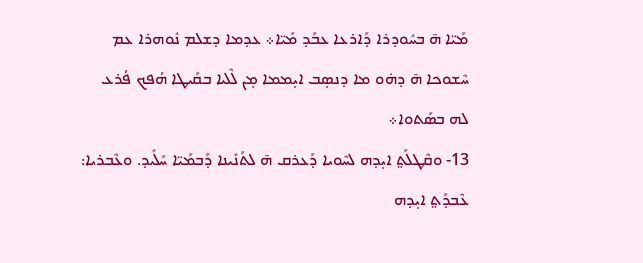ܡܰܝ̈ܐ ܗ̄ ܒܚܽܘܕܪܐ ܕܰܐܪܥܐ ܥܒܰܕ ܡܰܝ̈ܐ܀ ܥܕܡܐ ܕܫܠܡ ܢܽܘܗܪܐ ܥܡ ܚܶܫܘܟܐ ܗ̄ ܕܗ̇ܘ ܡܐ ܕܢܣ̣ܒ ܐܝ̣ܡܡܐ ܡ̣ܢ ܠܶܠܝܐ ܒܩܰܝܛܐ ܗܳܦܟ ܦܳܪܥ ܠܗ ܒܣܰܬܘܐ܀
13- ܘܩܶܛܠܰܬ݀ ܐܝ̣ܕܗ ܠܚܶܘܝܐ ܕܰܥܪܩ ܗ̄ ܠܬܰܢܺܝܢܐ ܕܰܒܡܰܝ̈ܐ ܚܰܠܺܝܕ. ܘܥܶܒܪܝܐ: ܥܶܒܕܰܬ݀ ܐܝ̣ܕܗ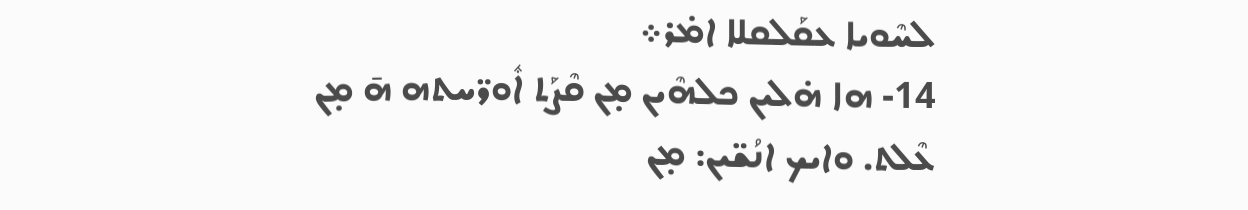ܠܚܶܘܝܐ ܥܩܰܠܩܠܐ ܐܡ̇ܪ܀
14- ܗܐ ܗ̇ܠܝܢ ܟܠܗܶܝܢ ܡ̣ܢ ܩܶܨܰܬ ܐܽܘܪ̈ܚܬܗ ܗ̄ ܡ̣ܢ ܥܶܠܬ. ܘܐܝܟ ܐܢܳܫ̈ܝܢ: ܡ̣ܢ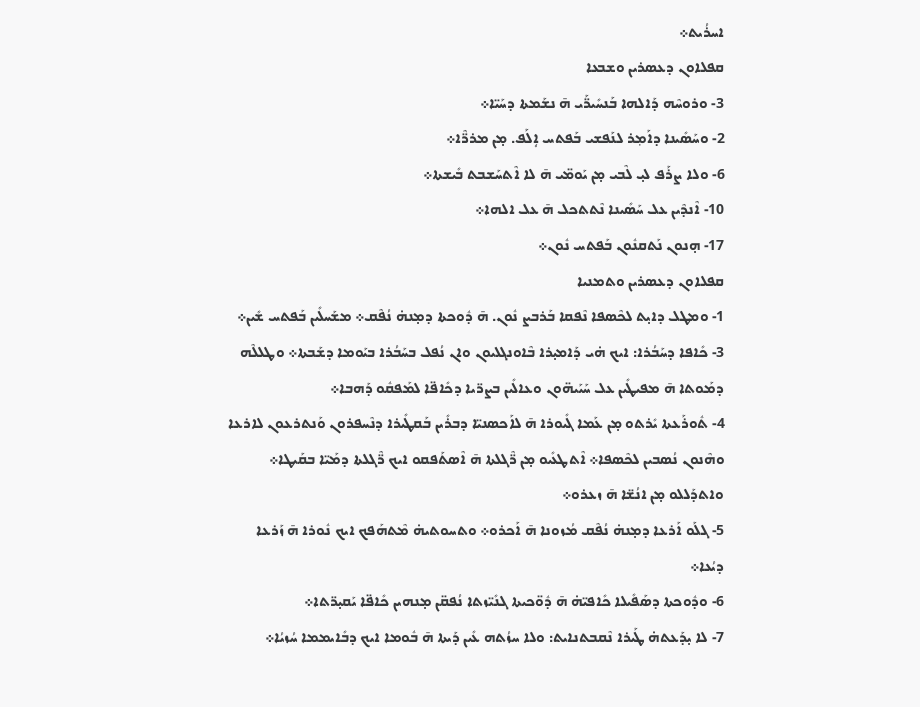ܐܚܪܳܝܬ܀
ܩܦܠܐܘܢ ܕܥܣܪܝܢ ܘܫܒܥܐ
3- ܘܪܘܚܶܗ ܕܰܐܠܗܐ ܒܰܢܚܺܝܪ̈ܰܝ ܗ̄ ܢܫܰܡܬܐ ܕܚܰܝ̈ܐ܀
2- ܘܚܰܣܺܝܢܐ ܕܐܰܡ݂ܪ ܠܢܰܦܫܝ ܒܰܦܬܚ ܐܴܠܰܦ. ܡ̣ܢ ܡܪܪ̈ܶܐ܀
6- ܘܠܐ ܨܪܰܦ ܠܝ̣ ܠܶܒܝ ܡ̣ܢ ܝܰܘܡ̈ܝ ܗ̄ ܠܐ ܐܶܬܚܰܫܒܬ ܒܺܝܫܬܐ܀
10- ܐܶܢܕܶܝܢ ܥܠ ܚܰܣܺܝܢܐ ܢܶܬܬܟܠ ܗ̄ ܥܠ ܐܠܗܐ܀
17- ܗ̣ܢܘܢ ܢܰܬܩܢܽܘܢ ܒܰܦܬܚ ܢܽܘܢ܀
ܩܦܠܐܘܢ ܕܥܣܪܝܢ ܘܬܡܢܝܐ
1- ܘܡܛܠ ܕܐܝ̣ܬ ܠܟܶܣܦܐ ܢܶܦܩܐ ܒܰܪܒܨ ܢܽܘܢ. ܗ̄ ܕܽܘܟܬܐ ܕܡ̣ܢܗ̇ ܢܳܦܶܩ܀ ܡܫܰܚܠܺܝܢ ܒܰܦܬܚ ܫܺܝܢ܀
3- ܟܺܐܦܐ ܕܚܰܒܳܪܐ: ܐܝܟ ܗ̇ܝ ܕܰܐܡܝ̣ܪܐ ܒܶܐܘܢܓܠܝܘܢ ܘܐܢ ܢܳܦܠ ܒܚܰܒܳܪܐ ܒܝܰܘܡܐ ܕܫܰܒܬܐ܀ ܘܛܠܠܶܗ ܕܡܰܘܬܐ ܗ̄ ܡܦܝܛܺܝܢ ܥܠ ܚܰܝܰܝܗ̈ܘܢ ܘܥܐܠܺܝܢ ܒܨܪ̈ܝܐ ܕܟܺܐܦ̈ܐ ܠܡܰܦܩܽܘ ܕܰܗܒܐ܀
4- ܬܽܘܪܰܥܬܐ ܝܺܪܬܘ ܡ̣ܢ ܥܰܡܐ ܓܺܝܘܪܐ ܗ̄ ܠܐܰܟܣܢܝ̈ܐ ܕܒܪܺܝܢ ܒܰܩܛܺܝܪܐ ܕܢܶܚܦܪܘܢ ܘܰܢܬܪܥܘܢ ܠܐܪܥܐ ܘܗܶܢܘܢ ܢܳܣܒܝܢ ܠܟܶܣܦܐ܀ ܐܶܬܛܥܺܝܘ ܡ̣ܢ ܪ̈ܶܓܠܬܐ ܗ̄ ܐܶܣܬܰܦܩܘ ܐܝܟ ܪ̈ܶܓܠܬܐ ܕܡܰܝ̈ܐ ܒܩܰܝܛܐ܀ ܘܐܬܕܰܠܠܘ ܡ̣ܢ ܐܢܳܫ̈ܐ ܗ̄ ܙܥܪܘ܀
5- ܓܠܰܘ ܐܰܪܥܐ ܕܡ̣ܢܗ̇ ܢܳܦܶܩ ܡܳܙܘܢܐ ܗ̄ ܐܰܟܪܘ܀ ܘܬܚܘܬܝܗ̇ ܡܶܬܗܰܦܟ ܐܝܟ ܢܽܘܪܐ ܗ̄ ܙܰܪܥܐ ܕܝܳܥܐ܀
6- ܘܕܽܘܟܬܐ ܕܣܰܦܺܝܠܐ ܟܺܐܦܝ̈ܗ̇ ܗ̄ ܕܽܘ̈ܟܝܬܐ ܓܢܺܝ̈ܙܬܐ ܢܳܦܩ̈ܢ ܡ̣ܢܗܝܢ ܟܺܐܦ̈ܐ ܝܰܩܝ̣ܪ̈ܬܐ܀
7- ܠܐ ܝ̣ܕܰܥܬܗ̇ ܛܰܝܪܐ ܢܶܩܒܬܢܐܝܬ: ܘܠܐ ܚܙܳܬܗ ܥܺܝܢ ܕܰܝܬܐ ܗ̄ ܒܽܘܡܐ ܐܝܟ ܕܒܺܐܝܡܡܐ ܚܳܙܝܳܐ܀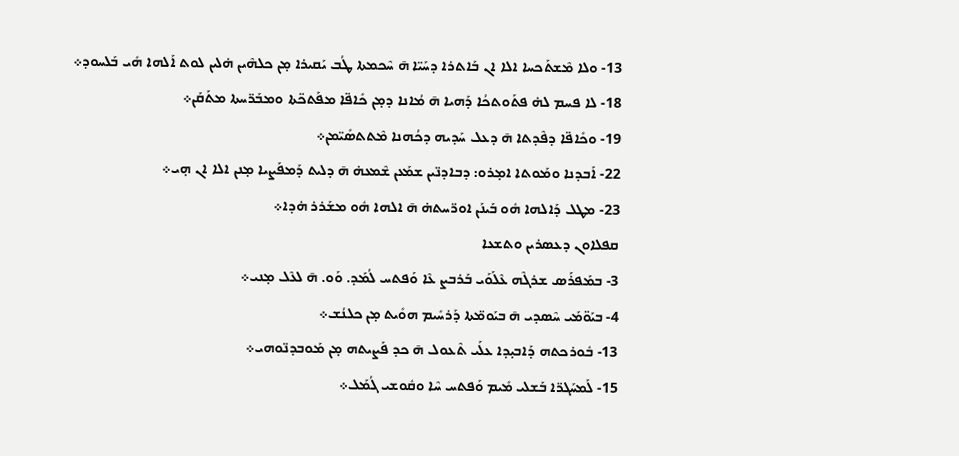13- ܘܠܐ ܡܶܫܬܰܟܚܐ ܐܠܐ ܐܢ ܒܰܐܬܪܐ ܕܚܰܝ̈ܐ ܗ̄ ܚܶܟܡܬܐ ܛܳܒ ܝܰܩܝܪܐ ܡ̣ܢ ܟܠܗܶܝܢ ܗ̇ܠܝܢ ܠܘܬ ܐܰܠܗܐ ܗܺܝ ܒܰܠܚܘܕ܀
18- ܠܐ ܦܚܡ ܠܗ̇ ܦܬܰܘܬܟܳܐ ܕܰܗܝܐ ܗ̄ ܡܳܐܢܐ ܕܡ̣ܢ ܟܺܐܦ̈ܐ ܡܦܰܬܟ̈ܬܐ ܘܡܒܰܪ̈ܚܬܐ ܡܬܰܩܰܢ܀
19- ܘܟܺܐܦ̈ܐ ܕܦܶܕܬܐ ܗ̄ ܕܥܠ ܚܰܕܝܗ ܕܟܳܗܢܐ ܡܶܬܬܣܺܝ̈ܡܢ܀
22- ܐܰܒܕܢܐ ܘܡܰܘܬܐ ܐܡ̣ܪܘ: ܕܒܐܕܢ̈ܝܢ ܫܡܰܥܢ ܫܶܡܥܗ̇ ܗ̄ ܕܠܝܬ ܕܰܡܦܰܨܝܐ ܡ̣ܢܢ ܐܠܐ ܐܢ ܗ̣ܝ܀
23- ܡܛܠ ܕܰܐܠܗܐ ܗܽܘ ܒܰܝܢܰܢ ܐܘܪ̈ܚܬܗ̇ ܗ̄ ܐܠܗܐ ܗܽܘ ܡܫܰܪܪ ܗ̇ܕܐ܀
ܩܦܠܐܘܢ ܕܥܣܪܝܢ ܘܬܫܥܐ
3- ܒܡܰܦܪܰܣ ܫܪܓܶܗ ܥܶܠܰܘܰܝ ܒܰܪܒܨ ܥܶܐ ܘܰܦܬܚ ܠܳܡܰܕ. ܘܰܘ. ܗ̄ ܠܥܶܠ ܡ̣ܢܝ܀
4- ܒܝܰܘ̈ܡܰܝ ܚܶܣܕܝ ܗ̄ ܒܝܰܘܡ̈ܬܐ ܕܰܪܚܺܝܡ ܗܘܺܝܬ ܡ̣ܢ ܟܠܢܳܫ܀
13- ܒܽܘܪܟܬܗ ܕܰܐܒܝ̣ܕܐ ܥܠܰܝ ܬܶܥܘܠ ܗ̄ ܟܕ ܦܰܨܝܬܗ ܡ̣ܢ ܡܰܘܒܕܢ̈ܘܗܝ܀
15- ܠܰܡܚܰܓܪ̈ܐ ܒܰܫܠܝ ܡܺܝܡ ܘܰܦܬܚ ܚܶܐ ܘܩܽܘܫܝ ܓܳܡܰܠ܀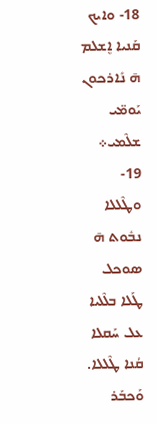18- ܘܐܝܟ ܩܰܢܝܐ ܐܷܫܠܡ ܗ̄ ܢܺܐܪܟܘܢ ܝܰܘܡ̈ܝ ܫܠܶܡܝ܀
19- ܘܛܶܠܠܐ ܢܒܽܘܬ ܗ̄ ܣܘܟܠ ܛܰܠܐ ܒܠܶܠܝܐ ܥܠ ܚܰܩܠܐ ܩܳܢܐ ܛܶܠܠܐ. ܘܰܟܒܰܪ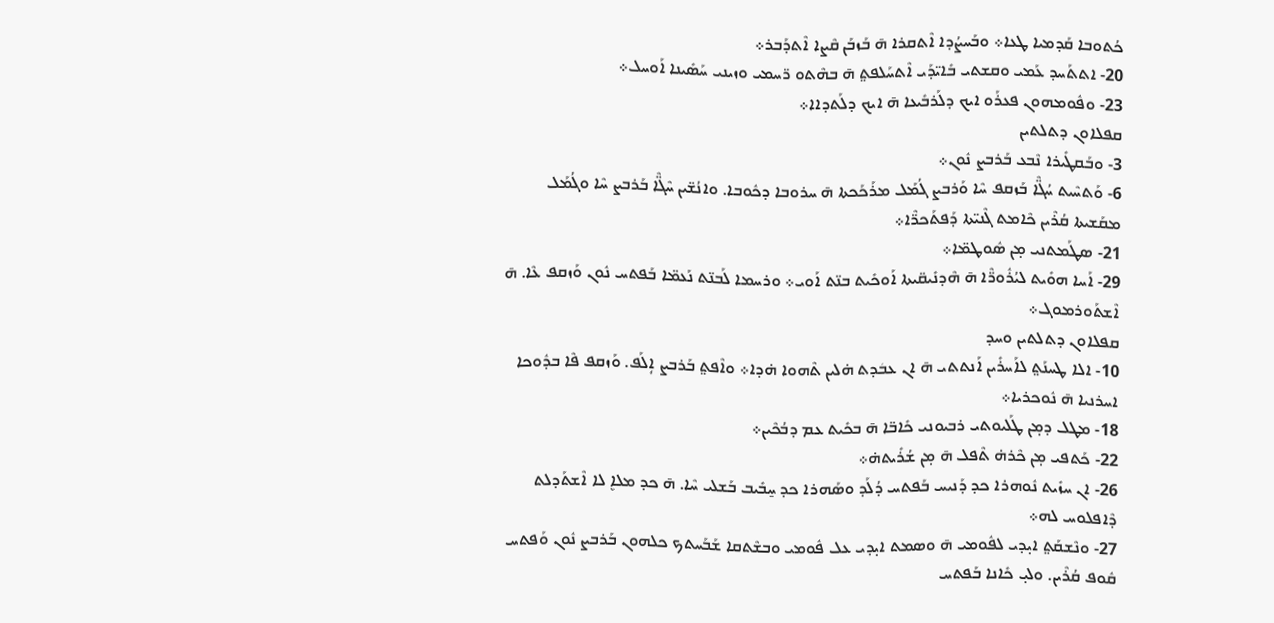ܟܳܬܘܒܐ ܩܰܕܡܝܐ ܛܥܐ܀ ܘܒܰܚܨܳܕܐ ܐܶܬܩܪܐ ܗ̄ ܒܰܙܒܰܢ ܩܶܨܐ ܐܶܬܕܰܒܪ܀
20- ܐܬܬܰܚܕ ܥܰܡܝ ܘܩܫܬܝ ܒܺܐܝ̈ܕܰܝ ܐܶܬܚܰܠܦܬ݀ ܗ̄ ܒܗܶܬܘ ܪ̈ܚܡܝ ܘܙܝܢܝ ܚܰܣܺܝܢܐ ܐܰܘܚܠ܀
23- ܘܦܽܘܡܗܘܢ ܦܥܪܰܘ ܐܝܟ ܕܠܰܪܒܺܝܥܐ ܗ̄ ܐܝܟ ܕܠܰܬܕܐܐ܀
ܩܦܠܐܘܢ ܕܬܠܬܝܢ
3- ܘܒܰܩܛܺܝܪܐ ܢܶܒܥ ܒܰܪܒܨ ܢܽܘܢ܀
6- ܘܰܬܚܶܝܬ ܚܳܓ̈ܶܐ ܒܰܙܩܦ ܚܶܐ ܘܰܪܒܨ ܓܳܡܰܠ ܡܪܰܟܰܟܬܐ ܗ̄ ܚܪܘܒܐ ܕܟܽܘܒܐ. ܘܐܢܳܫ̈ܝܢ ܚܶܓ̈ܶܐ ܒܰܪܒܨ ܚܶܐ ܘܓܳܡܰܠ ܡܩܰܫܝܬܐ ܩܳܪܶܝܢ ܟܶܐܡܬ ܓܶܢܝ̈ܬܐ ܕܰܦܬܰܟܪ̈ܶܐ܀
21- ܣܛܰܡܬܢܝ ܡ̣ܢ ܣܽܘܛܡ̈ܐ܀
29- ܐܰܚܐ ܗܘܺܝܬ ܠܝܳܪܽܘܪ̈ܶܐ ܗ̄ ܗܶܕܢܺܝܩ̈ܝܬܐ ܐܰܘܟܺܝܬ ܒܢ̈ܬ ܐܰܘܝ܀ ܘܪܚܡܐ ܠܰܒܢ̈ܬ ܢܰܥܡ̈ܐ ܒܰܦܬܚ ܢܽܘܢ ܘܰܙܩܦ ܥܶܐ. ܗ̄ ܐܶܫܬܰܘܪܡܘܓ܀
ܩܦܠܐܘܢ ܕܬܠܬܝܢ ܘܚܕ
10- ܐܠܐ ܛܚܢܰܬ݀ ܠܐܰܚܪܺܝܢ ܐܰܢܬܬܝ ܗ̄ ܐܢ ܥܒܿܕܬ ܗ̇ܠܝܢ ܬܶܗܘܐ ܗ̇ܕܐ܀ ܘܐܶܦܬ݀ ܒܰܪܒܨ ܐܴܠܰܦ. ܘܰܙܩܦ ܦܶܐ ܒܕܽܘܟܐ ܐܚܪܢܝܐ ܗ̄ ܢܽܘܟܪܝܐ܀
18- ܡܛܠ ܕܡ̣ܢ ܛܰܠܝܘܬܝ ܪܒܝܘܢܝ ܟܺܐܒ̈ܐ ܗ̄ ܒܟܺܝܬ ܥܡ ܕܒܳܟܶܝܢ܀
22- ܟܰܬܦܝ ܡ̣ܢ ܟܶܪܗ̇ ܬܶܦܠ ܗ̄ ܡ̣ܢ ܫܳܪܺܝܬܗ̇܀
26- ܐܢ ܚܙܺܝܬ ܢܽܘܗܪܐ ܟܕ ܕܰܢܝܚ ܒܰܦܬܚ ܕܳܠܰܕ ܘܣܰܗܪܐ ܟܕ ܚ̱ܒܺܝܒ ܒܰܫܠܝ ܚܶܐ. ܗ̄ ܟܕ ܡܠܐܷ ܠܐ ܐܶܫܬܰܕܠܬ ܕܶܐܦܠܘܚ ܠܗ܀
27- ܘܢܶܫܩܰܬ݀ ܐܝ̣ܕܝ ܠܦܽܘܡܝ ܗ̄ ܘܣܡܬ ܐܝ̣ܕܝ ܥܠ ܦܽܘܡܝ ܘܒܫܶܬܩܐ ܫܰܒܰܚܬܟ ܟܠܗܘܢ ܒܰܪܒܨ ܢܽܘܢ ܘܰܦܬܚ ܩܽܘܦ ܩܳܪܶܝܢ. ܘܠܝ̣ ܟܺܐܢܐ ܒܰܦܬܚ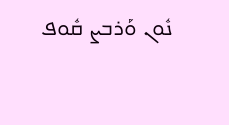ܢܽܘܢ ܘܰܪܒܨ ܩܽܘܦ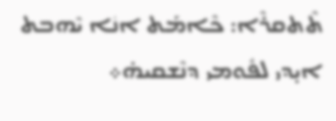ܬܶܬܩܪܶܐ: ܟܶܐܡܰܬ ܐܢܿܐ ܝܶܗܒܬ ܐܝ̣ܕܝ ܠܦܽܘܡܝ ܕܢܶܫܩܝܗ̇܀